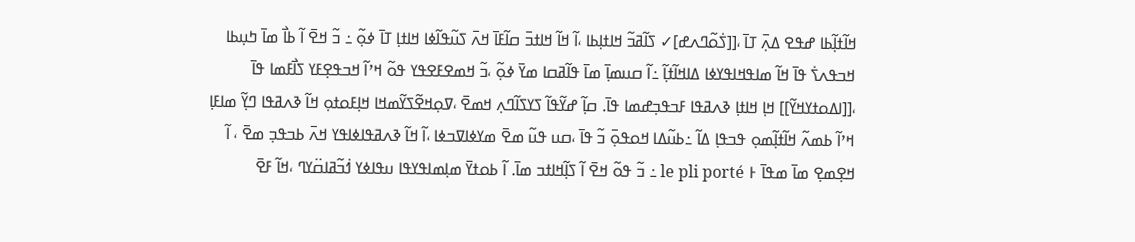ߞߊ߬ߙߊ߲߬ߕߊ ߝߟߐ ߡߍ߲߫ ߠߊ߫ ،[[ߖ߭ߋ߬ߣߍߝ]✓ ߖߊ߬ߥߏ߬ ߞߊߙߊ߲ߕߊ ،ߊ߬ ߞߊ߬ ߞߊߙߏ߫ ߛߊ߬ߓߊ߫ ߞߍ߫ ߖߎ߬ߟߊ߬ߦߊ ߞߊߙߊ߲ ߠߊ߫ ߦߋ߲߬ ߸ ߏ߬ ߞߐ߫ ߊ߬ ߕߊ߯ ߘߊ߫ ߤߎ߲ߕߊ ߞߏߟߍߖ߭ ߟߊ߫ ߞߊ߬ ߘߊߟߞߊߟߌߦߊ ߡߊߞߊ߬ߙߊ߲߬ ߸ߊ߬ ߛߎߘߊ߲߫ ߘߊ߫ ߟߊ߬ߥߛߊ ߘߌ߫ ߦߋ߲߬ ،ߏ߬ ߞߘߐߓߐߟߌ ߟߋ߬ ߞߴߊ߬ ߞߏߟߐ߲ߓߌ ߖߊ߯ߓߘߊ ߟߊ߫ ،[[ߊߡߋߙߌߞߌ߬]] ߞߊ߲ ߞߊߙߊ߲ ߢߍߥߟߊ ߓߏߟߏ߲ߝߘߊ ߟߊ߫. ߛߊ߲߬ ߝߌ߬ߟߊ߬ ߖߌߖߊ߬ߣߍ߲ ߞߘߐ߫ ،ߜߋ߲ߞߐ߬ߖߌ߬ߘߞߊ ߞߊ߲ߓߋߙߋ߲ ߞߊ߬ ߢߍߥߟߊ ߣߌ߲߬ ߘߊߓߊ߲ ߞߴߊ߬ ߕߘߍ߬ ߞߊ߬ߙߊ߲߬ߘߋ߲ ߟߏߟߊ߲ ߡߊ߬ ߸ߕߎ߬ߡߊ ߞߋߟߋ߲߫ ߏ߬ ߟߊ߫ ،ߛߎ ߟߎ߬ ߘߐ߫ ߘߌߦߊߜߏߦߊ ،ߊ߬ ߞߊ߬ ߢߍߥߟߊߦߊߟߌ ߞߍ߫ ߕߏߟߏ߲ ߘߐ߫ ، ߊ߬ ߞߐ߲ߘߐ߲ ߘߊ߫ ߘߟߊ߫ ߅ le pli porté ߸ ߏ߬ ߟߋ߬ ߞߐ߫ ߊ߬ ߖߊ߲߬ߞߊߙߏ ߘߊ߫. ߊ߬ ߕߋߙߌ߫ ߘߊ߲ߘߊߟߌߟߊ ߎߟߊߦߌ ߗ߭ߏ߬ߥߊߛ߳ߌߣ ،ߞߊ߬ ߓߐ߫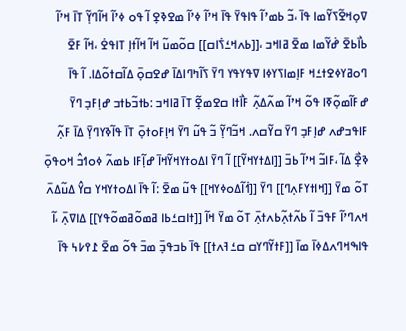ߜߋ߲ߞߐ߬ߖߌ߬ߘߊ ߟߊ߫ ،ߏ߬ ߕߘߴߊ߬ ߟߊߟߌ߫ ߟߊ߫ ߞߴߊ߬ ߦߴߊ߬ ߘߐߢߐ߲ ߊ߬ ߟߋ ߦߴߊ߬ ߞߊ߬ߣߌ߲߬ ߠߊ߫ ߞߴߊ߬ ߕߊ߯ߕߐ߫ ߝ߭ߌ߬ߘߊ ߘߐ߫ ߥߊߞߏ ،[[ߕߍߞߑߖ߭ߊߛ]] ߛߋ߬ߘߎ߬ ߞߊ߬ ߞߊ߬ߙߊ߲ ߠߊߟߐ߭ ،ߞߊ߬ ߓߐ߫ ߣߋߥߌߦߐߙߑߞ ߓߊ߲ߘߊߖߌߦߊ ߜߟߌߟߌ ߣߌ߫ ߖߊ߬ߤߣߊߡߊ߫ ߝߐߛߋ߲߫ ߡߊ߬ߛߙߋ߬ߡߊ. ߊ߬ ߟߊ߫ ߝߓߊ߬ߘߋ߲߬ߧߊ ߟߋ߬ ߞߴߊ߬ ߘߍ߬ߡߍ߲߬ ߓߊ߯ߙߊ ߛߐߘߐ߲߬ ߠߊ߫ ߥߊߞߏ :ߕߙߏ߬ߕߙߏ ߝߊ߲ߓߏ߲ ߣߌ߫ ߓߊߟߏߝߍ ߝߊ߲ߓߏ߲ ߣߌ߫ ߛߌ߬ߛߍ. ߞߏ߬ߣߌ߲߬ ߏ߬ ߟߎ߬ ߣߌ߫ ߞߊ߲ߓߋߙߋ߲߫ ߠߊ߫ ߟߊ߬ߢߌߣߌ߲߫ ߡߊ߫ ߓߍ߲߬ ߢߐ߲߯ ߡߊ߬ ،ߓߊߏ߬ ߞߴߊ߬ ߕߏ߫ [[ߊߡߙߌߞߌ߬]] ߊ߬ ߣߌ߫ ߊߡߋߙߌߞߌ߬ߞߊ߫ ߝߊ߲߬ߓߊ ߕߘߍ߬ ߦߋߗߏ߮ ߞߋߟߋ߲߫ ߠߋ߬ ߘߌ߫ [[ߞߊߙߌߓߍ߲ߣ]] ߣߌ߫ [[ߗ߭ߊ߬ߡߋߦߌߞ]] ߟߎ߬ ߘߐ߫ :ߊ߬ ߟߊ߫ ߊߡߋߙߌߞߌ ߛߌ߮ ߡߎ߬ߡߍ߫ ߞߍߣߴߊ߬ ߓߟߏ߫ ߊ߬ ߕߍ߬ߙߍ߲߬ߕߍߙߍ߲߫ ߠߋ߬ ߘߌ߫ ߞߊ߬ [[ߙߊߛߑߕߊ ߥߘߋ߬ߥߘߋ߬ߟߌ]] ߡߊߜߍ߲߫ ،ߊ߬ ߟߊߒߞߣߍߡߦߊ߫ ߘߊ߫ [[ߓߙߌ߬ߣߌߛ ߛߑߔߍߙ]] ߟߊ߫ ߕߏߟߏ߲߫ ߘߏ߫ ߟߋ߬ ߘߐ߫ ߁߉߇߆ ߟߊ߫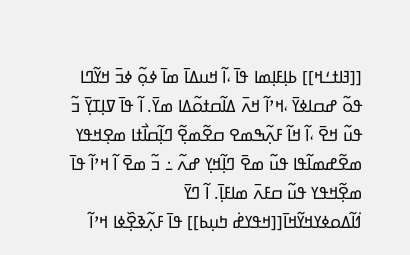[[ߔߊߙߑߞ]] ߕߊ߲ߓߊ߲ߘߊ ߟߊ߫ ،ߊ߬ ߞߎߡߊ߫ ߘߊ߫ ߦߋ߲߬ ߦߏ߫ ߞߌ߬ߣߊ ߟߋ߬ ߝߛߊߦߌ߫ ،ߞߴߊ߬ ߞߍ߫ ߡߊ߬ߛߙߋ߬ߡߊ ߘߌ߫. ߊ߬ ߟߊ߫ ߜߊ߲ߠߌ߲߫ ߏ߬ ߟߎ߬ ߞߐ߫ ،ߊ߬ ߞߊ߬ ߓߍ߲߬ߒߘߐ ߛߐ߬ߘߐ߲߬ ߣߊ߲߬ߛߊ߯ߙߊ ߘߐ߲ߞߟߌ ߘߐ߬ߝߘߊ߬ߟߊ ߟߎ߬ ߘߐ߫ ߣߊ߲߬ߞߌ߲ ߝߍ߬ ߸ ߏ߬ ߘߐ߫ ߊ߬ ߞߴߊ߬ ߟߊ߫ ߘߐ߲߬ߞߟߌ ߟߎ߬ ߛߓߍ߫ ߘߊߓߊ߲߫. ߊ߬ ߣߌ߫ ߗ߭ߊ߬ߡߋߦߌߞߌ߬ߞߊ߫[[ߞߟߌߝ߭ ߤߎ߲ߕ]] ߟߊ߫ ߓߍ߲߬ߢߐ߲߰ߦߊ ߞߴߊ߬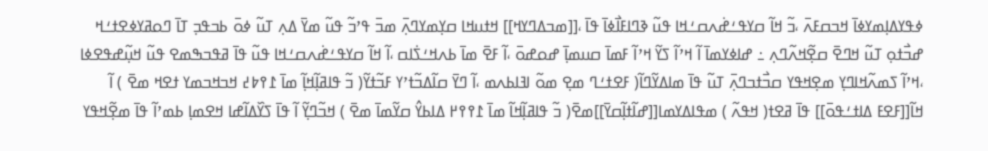ߦߟߌߡߊ߲ߘߌߦߊ߫ ߞߏߛߓߍ߫ ،ߏ߬ ߞߊ߬ ߛߌߟߑߝ߭ߍߛߑߞߊ ߟߎ߬ ߢߣߊߓߊ߯ߦߊ߫ ߟߊ߫ ،[[ߘߏߡߣߌߞ]] ߞߙߎߞߊ ߛߌ߲ߘߌߣߍ߲߫ ߘߏ߫ ߟߴߏ߬ ߟߎ߬ ߘߌ߫ ߡߍ߲ ߠߎ߬ ߦߋ߫ ߕߏߟߏ߲ ߠߊ߫ ߣߋߥߌߦߐߙߑߞ ߝߏ߯ߙߋ߲ ߠߎ߬ ߞߣߐ߫ ߛߐ߲߬ߞߍ߬ߣߍ߲ ߸ ߝߊߦߌߘߊ߫ ߊ߬ ߞߴߊ߬ ߖߌ߬ ߞߴߊ߬ ߓߘߊ߫ ߛߎߘߊ߲߫ ߝߋߝߋ߫ ،ߊ߬ ߓߐ߫ ߘߊ߫ ߕߍߞߑߖ߭ߊߛ ،ߊ߬ ߞߊ߬ ߛߌߟߑߝ߭ߍߛߑߞߊ ߟߎ߬ ߟߊ߫ ߥߟߏߒߘߐ ߟߎ߬ ߞߎ߲߬ߝߟߐߦߊ ،ߞߴߊ߬ ߖߘߍ߬ߞߊߣߌ߲ ߘߐ߲ߞߟߌ ߛߏ߯ߙߏߣߍ߲߫ ߠߎ߬ ߟߊ߫ ߘߊߡߌ߬ߣߊ߬( ߓߐߙߑߣ ߘߐ߲ ߘߋ߬ ߊߔߊߕߍߘ ،ߊ߬ ߣߌ߫ ߛߊ߬ߡߏ߬ߙߴߌ ߓߏ߬ߙߌ߬( ߏ߬ ߟߊߥߊ߲߬ߞߊ߲߬ ߘߊ߫ ߁߉߈߄ ߞߏߞߏߘߌ ߙߐߞ ߘߐ߫ ) ߊ߬ ߞߊ߬[[ߓߐߓ ߡߊߙߑߟߋ߫]] ߟߊ߫ ߥߐߙ( ߞߟߍ߬ ) ߘߟߊߡߌߘߊ[[ߝߊ߬ߙߊ߲߬ߛߌ߫]]ߘߐ߫( ߏ߬ ߟߊߥߊ߲߬ߞߊ߬ ߘߊ߫ ߁߉߉߂ ߡߊߕߌ߮ ߛߌ߬ߘߊ߫ ߘߐ߫ ) ߞߏ߬ߣߌ߲߬ ߊ߬ ߟߊ߫ ߖߌ߰ߡߊ߬ߝߊ ߞߐߘߊ߲ ߕߘߴߊ߬ ߟߊ߫ ߘߐ߲߬ߞߟߌ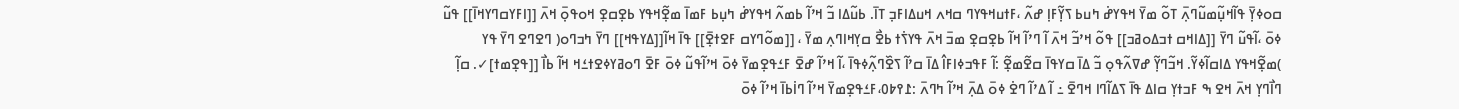ߛߋߦߌ߲߫ ߟߊ߬ߞߎ߲߬ߘߎ߬ߣߍ߲߫ ߠߋ߬ ߘߌ߫ ߞߟߌߝ߭ ߤߎߕ ߖߌ߲߬ߓߊ߲ ߝߍ߬ ،ߓߙߎߞߟߌߣ ߛߞߍ ߞߎߡߊߓߏ߲ ߠߊ߫. ߕߎ߬ߡߊ ߏ߬ ߞߴߊ߬ ߕߘߍ߬ ߞߟߌߝ߭ ߤߎ߲ߕ ߓߘߊ߫ ߘߐ߲߬ߞߟߌ ߕߐ߲ߛߐ߲ ߞߋߟߋ߲߫ ߞߍ߫ [[ߊߓߌߛߣߌߞߊ߫]] ߟߎ߬ ߦߋ߫ ،ߊ߬ߟߎ߬ ߣߌ߫ [[ߡߊߞߛ ߙߏߡߋߥߏ]] ߟߋ߬ ߞߴߏ߬ ߞߍ߫ ߊ߬ ߣߴߊ߬ ߞߊ߬ ߕߐ߲ߛߐ߲ ߘߏ߫ ߞߍ߫ ߟߌߖ߭ߙ ߕߐ߯ ߛߌ߲ߞߊߣߍ߲ ߘߌ߫ ، [[ߘߋ߬ߣߌߛ ߓߐߙߐ߲߫]] ߟߊ߫ ߞߊ߬[[ߡߌߟߞ]] ߣߌ߫ ߤߏߣߋ( ߣߐߣߐ ߣߌ߫ ߟߌ )ߘߐ߲߬ߞߟߌ ߡߊߛߊ߬ߦߌ߬. ߞߏ߬ߣߌ߲߬ ߝߜߍ߬ߟߋ߲ ߏ߬ ߡߊ߫ ߛߌߟߊ߫ ߛߐ߬ߘߐ߲߬ :ߊ߬ ߓߟߏߦߊߓߊ߮ ߡߊ߫ ߛߴߊ߬ ߖߐ߰ߣߍ߲߬ߦߟߊ߫ ،ߊ߬ ߞߴߊ߬ ߝߐ߫ ߓߑߟߐ߲ߘߌ߫ ߦߋ߫ ߞߴߊ߬ߟߎ߬ ߦߋ߫ ߓߐ߫ ߣߋߥߌߦߐߙߑߞ ߞߊ߬ ߕߊ߯ [[ߟߐ߲ߘߙ]✓. ߛߊ߲߬ ߣߊ߯ߣߌ߲ ߞߍ߫ ߞߐ ߒ ߓߏߙߌ߲ ߛߊߡ ߟߊ߫ ߖߡߊ߬ߣߊ ߞߣߐ߫ ߸ ߊ߬ ߡߴߊ߬ ߣߐ߭ ߦߋ߫ ߡߍ߲߫ ߞߴߊ߬ ߤߣߍ߫ :߁߉߈߀،ߓߑߟߐ߲ߘߌ߫ ߞߴߊ߬ ߣߊ߭ߕߊ߫ ߞߴߊ߬ ߦߋ߫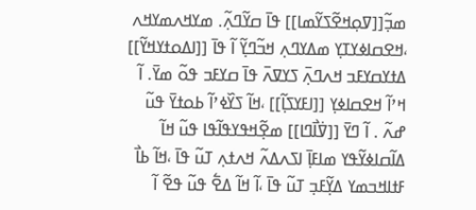ߘߏ߲߬[[ߜߋ߲ߞߐ߬ߖߌ߬ߘߊ]] ߟߊ߫ ߛߌ߬ߣߍ߲߬. ߘߌߞߍߘߌߞߍ ،ߞߐߛߊߦߌߠߌ߲ ߘߡߌߣߍ߲ ߞߏ߬ߣߌ߲߬ ߊ߬ ߟߊ߫ [[ߊߡߋߙߌߞߌ߬]] ߡߙߌߛߌߓߏ ߞߍߣߍ߲߫ ߖߌߜߍ߫ ߟߊ߫ ߛߌߓߏ ߟߋ߬ ߘߌ߫. ߊ߬ ߞߴߊ߬ ߞߐߛߊߦߌ߲ [[ߊߓߌߖߊ߲߬]] ،ߞߊ߬ ߖߌ߰ߦߴߊ߬ ߕߋߙߌ߫ ߟߎ߬ ߝߍ߬ . ߊ߬ ߣߌ߫ [[ߜ߭ߊ߯ߣߊ]] ߘߐ߲߬ߞߟߌߟߊ߬ߟߊ ߟߎ߬ ߞߊ߬ ߡߊ߬ߛߊߦߌ߬ߟߌ ߘߊߓߊ߲߫ ߊߖߍߡߍ߬ ߞߍߙߍ߲ ߠߎ߬ ߟߊ߫ ،ߞߊ߬ ߕߊ߯ ߓߙߊߞߏߘߌ ߡߌ߲߬ߓߏ߲ ߠߎ߬ ߟߊ߫ ،ߊ߬ ߞߊ߬ ߡߐ߱ ߟߎ߬ ߟߐ߬ ߊ߬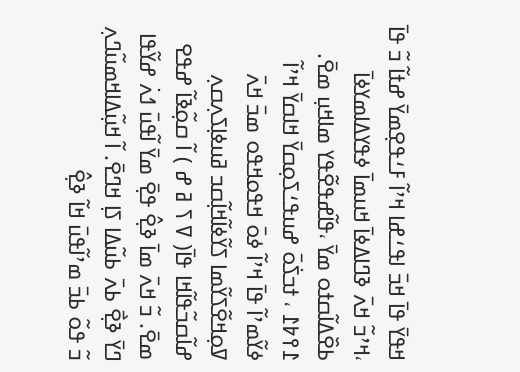ߞߟߌ߫ ߟߊ߫ ߞߏ߫ ߊߟߑߝߊ ߞߴߊ߬ ߓߑߟߐ߲ߘߌ߫ ߝߙߊ߬ ߏ߬ ߟߊ߫ ،ߞߴߏ߬ ߞߍ߫ ߢߣߊߡߦߊ߫ ߞߎߘߊ߫ ߦߟߌߡߊߘߌߦߊ߫ ߕߐ߰ߡߊ߬ߛߙߋ ߘߌ߫ ،ߟߊ߬ߝߟߐ߬ߟߌ ߘߊߞߎ߲ ߘߐ߫. ߁߉߈߁ ، ߙߏߖ߭ߋ߫ ߝߎߟߑߖߋ߲ߛߌ߫ ߞߊߛߌ߫ ߞߴߊ߬ ߦߌ߬ߘߴߊ߬ ߟߊ߫ ߞߴߊ߬ ߦߋ߫ ߞߟߋߞߟߋ ߘߏ߫ ߞߍ߫ ߜߋ߲ߞߐ߬ߖߌ߬ߘߊ ߖߌ߬ߦߊ߬ߞߊ߲߬ߛߏ ߥߎߦߊ߲ߖߍ߲ߛߍ߲ ߝߊ߬ߛߏ߬ߟߊ߬ߞߊ ߟߊ߫( ߜ ߖ ߥ ߝ ) ߊ߬ ߛߋ߲߬ߢߊ߬ ߝߟߐ ߘߐ߫. ߏ߬ ߞߍ߫ ߘߊ߫ ߢߐ߲߮ ߟߐ߲߫ ߘߌ߫ ߊ߬ߟߎ߫ ߗߍ߭ ߝߌ߬ߟߊ ߣߌ߫ ߢߐ߲߯ ߕߍ߫ ߕߎ߬ߡߊ ߖߊ߲ ߞߣߐ߫. ߊ߬ ߞߎ߲߬ߡߊߞߘߎ߬ߣߍ߲ ߏ߬ ߟߋ߬ ߕߏ߫ ߘߴߊ߬ߟߎ߫ ߞߊ߬ ߢߐ߲߮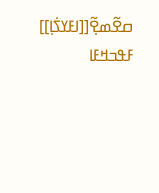ߛߐ߬ߘߐ߲߬[[ߊߓߌߖ߭ߊ߲]] ߓߟߏߞߓߊ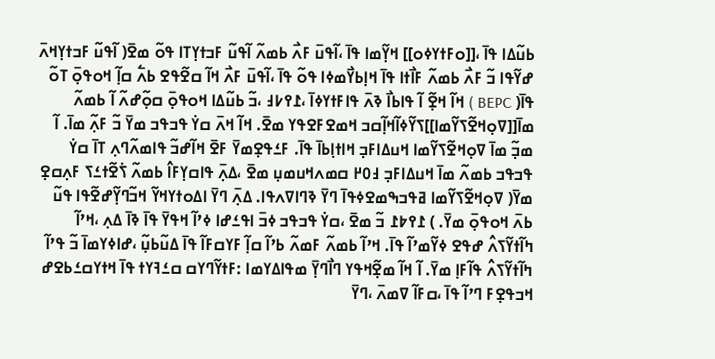ߕߎ߬ߡߊ ߟߊ߫ ،[[ߋߓߙߌߦߋ]] ߞߌ߲߬ߘߊ ߟߊ߫ ،ߊ߬ߟߎ߫ ߓߍ߯ ߕߘߍ߬ ߊ߬ߟߎ߬ ߓߏߙߌ߲ߠߊ ߟߋ߬ ߘߐ߫( ߊ߬ߟߎ߬ ߓߏߙߌ߲ߞߍ߫ ߝߌ߬ߟߊ ߏ߬ ߓߍ߯ ߕߘߍ߬ ߓߊ߯ߙߊ ߟߊ߫ ߞߊ߲ߕߌ߯ߘߦߊ ߟߋ߬ ߟߊ߫ ،ߊ߬ߟߎ߫ ߓߍ߯ ߞߊ߬ ߛߐ߬ߟߐ ߕߍ߱ ߛߊ߲߬ ߞߋߟߋ߲߫ ߠߋ߬ ߟߊ߫( BEPC ) ߞߊ߬ ߞߐ߲߬ ߊ߬ ߟߊߕߊ߯ ߢߍ߫ ߟߊߓߙߌߦߊ߫ ،߁߉߇߃ ،ߏ߬ ߕߎ߬ߡߊ ߞߋߟߋ߲߫ ߛߋ߲߬ߝߍ߬ ߊ߬ ߕߘߍ߬ ߘߊ߫[[ߜߋ߲ߞߐ߬ߖߌ߬ߘߊ]]ߖߌ߬ߦߊ߬ߞߊ߲߬ߛߏ ߞߘߐߓߐߟߌ ߘߐ߫. ߞߊ߬ ߞߍ߫ ߛߌ߭ ߟߏߟߏ ߘߌ߫ ߏ߬ ߓߍ߲߬ ߘߊ߫. ߊ߬ ߘߏ߲߬ ߘߊ߫ ߜߋ߲ߞߐ߬ߖߌ߬ߘߊ ߞߎߡߊߓߏ߲ ߞߊߙߊ߲ߕߊ߫ ߟߊ߫. ߓߑߟߐ߲ߘߌ߫ ߓߐ߫ ߞߊ߬ߝߏ߬ ߟߊߘߍ߬ߣߍ߲ ߠߊ߫ ߛߌ߭ ߟߏߟߏ ߕߘߍ߬ ߘߊ߫ ߞߎߡߊߓߏ߲ ߃߀߂ ߛߘߍߞߎߘߎ߲ ߘߐ߫ ،ߡߍ߲߫ ߟߊߛߌ߲ߓߊ߮ ߕߘߍ߬ ߖ߭ߐ߬ߙߑߖ ߓߍ߲ߛߐ߲ ߘߌ߫( ߜߋ߲ߞߐ߬ߖߌ߬ߘߊ ߥߟߏߒߘߐߦߟߊ߫ ߣߌ߫ ߢߣߊߜߍߟߊ. ߡߍ߲߫ ߣߌ߫ ߊߡߋߙߌߞߌ߬ ߞߏ߬ߣߌ߲߬ߝߐ߬ߟߊ ߟߎ߬ ߕߍ߫ ߞߋߟߋ߲߫ ߘߌ߫. ) ߁߉߈߁ ߏ߬ ߘߐ߫ ،ߛߌ߭ ߟߏߟߏ ߦߏ߫ ߊߟߑߝߊ ߦߴߊ߬ ߞߟߌ߫ ߟߊ߫ ߢߊ߫ ߡߍ߲ ،ߞߴߊ߬ ߤߊ߬ߙߌ߬ߖߍ߮ ߝߟߐ ߦߌ߬ߘߴߊ߬ ߟߊ߫. ߞߴߊ߬ ߕߘߍ߬ ߓߘߍ߬ ߕߴߊ߬ ߛߊ߲߬ ߓߌߛߓߊ߬ ߟߊ߫ ߡߎ߬ߕߎ߲߬ ،ߝߊߦߌߘߊ߫ ߏ߬ ߟߴߊ߬ ߤߊ߬ߙߌ߬ߖߍ߮ ߟߊ߬ߓߊ߲ ߘߌ߫. ߊ߬ ߞߊ߬ ߘߐ߲߬ߞߟߌ ߣߊ߯ߣߌ߲߫ ߘߟߊߡߌߘߊ :ߓߙߌ߬ߣߌߛ ߛߑߔߌߙ ߟߊ߫ ߞߙߌߛߑߕߐߝ ߞߏߟߐ߲ߓ ߣߴߊ߬ ߟߊ߫ ،ߛߓߊ߬ ߜߘߍ߫ ،ߣߌ߫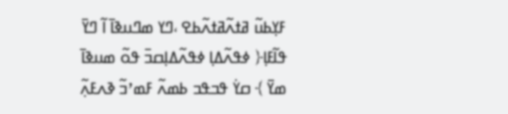ߓߌ߲ߕߎ߬ ߥߙߍ߬ߥߙߍ߬ߕߐ ،ߣߌ ߘߣߎߢߊ߫ ߊ߬ ߣߌ߫ ߟߊ߬ߓߊ߲﴿ ߦߟߍ߬ߡߊ߲ ߦߟߍ߬ߡߊ߲ߛߏ߫ ߟߋ߬ ߘߎߢߊ߫ ߘߌ߫ ﴾ ߛߌ߭ ߟߏߟߏ ߕߘߍ߬ ߓߘߴߏ߬ ߢߍߓߍ߲߬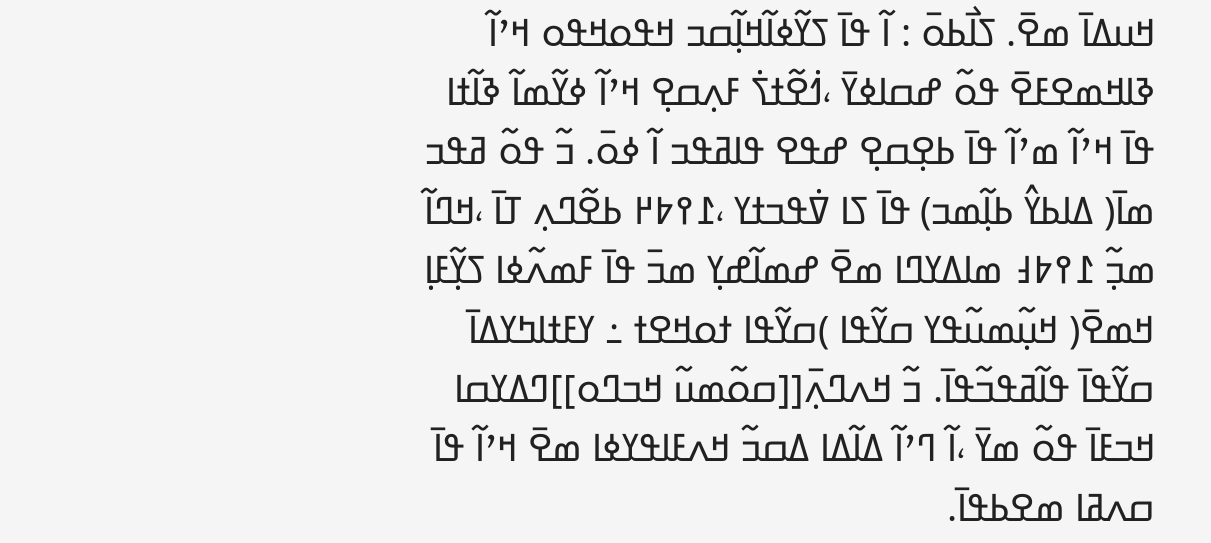ߞߎߡߊ߫ ߘߐ߫. ߖߊ߯ߕߋ߫ : ߊ߬ ߟߊ߫ ߖߌ߬ߦߊ߬ߞߊ߲߬ߛߏ ߞߟߋߞߟߋ ߞߴߊ߬ ߢߊߞߘߐߓߐ߫ ߟߋ߬ ߝߛߊߦߌ߫ ،ߗ߭ߐ߬ߙߖ߭ ߓߍ߲ߛߐ߲ ߞߴߊ߬ ߦߌ߬ߘߊ߬ ߢߊ߬ߙߊ ߟߊ߫ ߞߴߊ߬ ߘߴߊ߬ ߟߊ߫ ߕߐ߲ߛߐ߲ ߝߟߐ ߟߊߥߟߏ ߊ߬ ߦߋ߫. ߏ߬ ߟߋ߬ ߥߟߏ ߘߊ߫( ߡߊߕߌ߮ ߕߊ߲߬ߘߏ) ߟߊ߫ ߖߊ ߜ߭ߟߏߙߌ ،߁߉߈߂ ߕߐ߬ߣߍ߲ ߠߊ߫ ،ߞߣߊ߬ ߘߏ߲߬ ߁߉߈߃ ߘߊߡߌߣߊ ߘߐ߫ ߝߘߊ߬ߝߌ߲ ߘߏ߫ ߟߊ߫ ߓߘߍ߬ߦߊ ߖߌ߲߬ߓߊ߲ ߞߘߐ߫( ߞߎ߲߬ߘߎ߬ߟߌ ߛߌ߬ߟߊ )ߛߌ߬ߟߊ ߙߋߞߐߙ ߸ ߌߓߙߊߤߌߡߊ߫ ߛߌ߬ߟߊ߫ ߟߊ߬ߥߟߏ߬ߟߊ߫. ߏ߬ ߞߍߣߍ߲߫[[ߛߋ߬ߘߎ߬ ߞߏߣߋ]]ߣߡߌߛߊ ߞߏߓߊ߫ ߟߋ߬ ߘߌ߫ ،ߊ߬ ߣߴߊ߬ ߡߊ߬ߡߊ ߡߛߏ߬ ߞߍߓߊߟߌߦߊ ߘߐ߫ ߞߴߊ߬ ߟߊ߫ ߛߍߥߊ ߘߐߕߟߊ߫.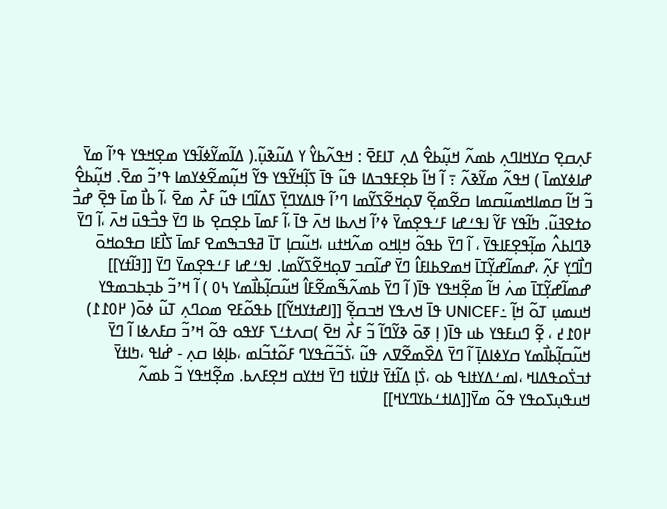ߓߍ߲ߛߐ߲ ߛߌߞߊߣߍ߲ ߕߘߍ߬ ߞߎ߲߬ߕߐ߮ ߡߍ߲ ߠߊߓߐ߫ : ߞߟߍ߬ߕߌ߮ ߌ ߡߎ߬ߢߎ߲߬.( ߡߊ߬ߘߌ߬ߦߊ߬ߟߌ ߘߐ߲ߞߟߌ ߟߴߊ߬ ߘߌ߫ ߝߊߦߌߘߊ߫ ) ߞߟߍ߬ ߘߌ߬ߢߍ߬ ߹ ߊ߬ ߞߊ߬ ߕߐ߲ߓߟߏߡߊ ߟߎ߬ ߟߊ߫ ߖߊ߲߬ߞߌ߬ߟߌ ߟߌ߬ ߞߎ߲߬ߘߐ߬ߦߌߘߊ ߟߴߏ߬ ߘߐ߫. ߞߎ߲߬ߕߐ߮ ߏ߬ ߞߊ߬ ߛߘߊߞߘߎ߬ߛߘߊ ߛߐ߬ߘߐ߲߬ ߜߋ߲ߞߐ߬ߖߌ߬ߘߊ ߣߴߊ߬ ߟߊߡߌߣߌ߲߫ ߖߡߊ߬ߣߊ ߟߎ߬ ߓߍ߯ ߘߐ߫ ،ߊ߬ ߕߊ߯ ߘߊ߫ ߟߐ߲߫ ߝߏ߯ ߋߙߐߔߎ߬. ߤߊ߬ߟߌ ߓߌ߬ ߊߟߑߝߊ ߓߑߟߐ߲ߘߌ߫ ߦߴߊ߬ ߞߍߕߊ ߞߍ߫ ߟߊ߫ ،ߊ߬ ߓߘߊ߫ ߕߐ߲ߛߐ߲ ߕߊ ߣߌ߫ ߟߏ߯ߟߎ߫ ߞߍ߫ ،ߊ߬ ߣߌ߫ ߢߣߊߕߍ߮ ߘߊ߲߬ߟߐ߲ߓߊߟߌ߫ ، ߊ߬ ߣߌ߫ ߕߟߋ߬ ߞߊ߲ߞߋ ߘߍ߬ߞߙߎ ،ߞߎ߬ߛߊ߲ ߠߊ߫ ߥߟߏߒߘߐ ߓߘߊ߫ ߖߊ߯ߓߊ ߛߟߋߞߋ߫ ߣߊ߯ߣߌ߲ ߓߍ߲߬ ،ߝߘߊ߬ߝߌ߲߬ߠߊ߫ ߞߘߐߕߊߓߊ߮ ߣߌ߫ ߝߊ߬ߛߏ ߜߋ߲ߞߐ߬ߖߌ߬ߘߊ. ߊߟߑߝߊ ߓߑߟߐ߲ߘߌ߫ ߣߌ߫ [[ߔߊ߬ߙߌ]] ߝߘߊ߬ߝߌ߲߬ߠߊ߫ ߘߍ߭ ߞߊ߬ ߘߐ߲߬ߞߟߌ ߟߊ߫( ߊ߬ ߣߌ߫ ߕߘߍ߬ߒ߬ߘߐ߬ߓߊ߮ ߞߎ߬ߛߊ߲߬ߕߊ߯ߘߌ ߆߀ ) ߊ߬ ߞߴߏ߬ ߕߏ߲ߕߏߘߟߌ ߞߎߘߎ߲ ߠߋ߬ ߞߊ߲߬ ߸UNICEF ߟߊ߫ ߞߍߟߌ ߞߏߛߐ߲߬ [[ߊߝߙߌߞߌ߬]] ߕߟߋ߬ߓߐ ߘߋߣߍ߲ ߠߎ߬ ߦߋ߫( ߂߀߁߁) ߂߀߁߄ ، ߐ߲߬ ߣߎߓߟߌ ߕߎ ߟߊ߫( ߊ߲ ߧߋ߫ ߢߌ߬ߣߊ߬ ߏ߬ ߓߍ߯ ߞߐ߫ )ߛߍߙߑߖ ߓߌߟߋ ߟߋ߬ ߞߴߏ߬ ߛߓߍߦߊ ߊ߬ ߣߌ߫ ߞߎ߬ߛߊ߲߬ߕߊ߯ߘߌ ߛߌߦߊߡߊ߲߫ ߊ߬ ߣߌ߫ ߡߐ߰ߘߐ߬ߜߍ ߟߎ߬ ،ߖ߭ߏ߬ߛ߬ߟߌߣ ߓߋ߬ߙߏ߬ߊߘ ،ߕߊ߲ߦߊ ߛߍ߲ - ߝ߭ߊߟ ،ߤߊߙߌ߫ ߙߏߖ߭ߋߟߡߊߞ ،ߊߘߑߡߌߙߊߟ ߕߋ ،ߖ߭ߊ߲ ߡߊ߬ߙߌ߫ ߙߊߜ߭ߊߙ ߣߌ߫ ߞߙߌߛ ߞߐ߲ߓߍߕ. ߘߐ߲߬ߞߟߌ ߏ߬ ߕߘߍ߬ ߞߎߟߎ߲ߖߋߟߌ ߟߋ߬ ߘߌ߫[[ߡߊߙߑߕߌߣߌߞ]]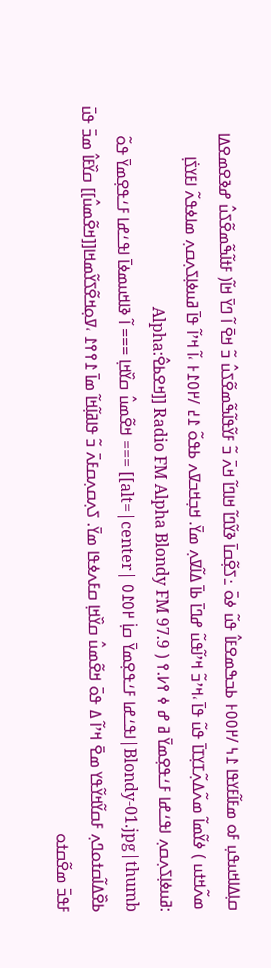ߛߊ߲ߡߊߞߎߟߎ߲ ߓߋ ߘߓߊ߬ߓߌߟߊ ߁߆ /߂߀߀߅ ߕߏߒߘߐߓߊ߮ ߟߎ߬ ߦߋ߫ ߸ߖߐ߲߬ߛߊ߫ ߢߌ߬ߣߊ߬ ߞߊߣߊ߬ ߞߍ߫ ߏ߬ ߓߌ߬ߟߊ߬ߒ߬ߘߐ߬ߖߎ߮ ߏ߬ ߞߐ߫ ߊ߬ ߣߌ߫ ߞߊ߬( ߓߙߊ߬ߒ߬ߘߐ߬ߖߎ߮ ߝߢߐߘߐߡߊ ߘߍ߬ߞߙߎ ) ߦߌ߬ߘߊ߬ ߘߍ߬ߡߍ߲߬ߠߌ߲ߠߊ߫ ߟߎ߬ ߟߊ߫ ،ߞߴߏ߬ ߞߴߊ߬ߟߎ߬ ߝߣߊ߫ ߕߊ߫ ߡߊ߬ߜߍ߲ ߘߌ߫. ߞߏ߲ߞߏߜߍ ߕߟߋ߬ ߁߄ /߂߀߁߅ ،ߊ߬ ߞߴߊ߬ ߟߊ߫ ߥߎߦߊ߲ߖߍ߲ߛߍ߲ ߘߊߦߟߍ߬ ߊߓߌߖ߭ߊ߲ :ߥߎߦߊ߲ߖߍ߲ߛߍ߲ ߊߟߑߝߊ ߓߑߟߐ߲ߘߌ߫ ߥ ߝ ߦ ߉߇.߉ ( Radio FM Alpha Blondy FM 97.9 [[ߞߐߕߐ߮:Alpha Blondy-01.jpg|thumb|ߊߟߑߝߊ ߓߑߟߐ߲ߘߌ߫ ߛߊ߲߭ ߂߀߁߀ |alt=|center]] === ߞߐ߬ߘߎ߮ ߛߌ߰ߞߊ߲ === ߊ߬ ߢߊߞߎߘߦߊ߫ ߊߟߑߝߊ ߓߑߟߐ߲ߘߌ߫ ߟߋ߬ ߕߐ߰ߡߊ߬ߛߙߋߣߍ߲ ߓߛߌ߬ߞߌ߬ߟߌ ߘߐ߫ ߞߴߊ߬ ߡ ߟߋ߫ ߞߐ߬ߘߎ߮ ߛߌ߰ߞߊ߲ ߛߓߍߦߟߊ ߘߌ߫. ߖߍ߲ߛߍ߲ߛߓߍ߫ ߏ߬ ߟߊߥߊ߲߬ߞߊ߬ ߘߊ߫ ߁߉߉߁ ،ߜߋ߲ߞߐ߬ߖߌ߬ߘߞߊ[[ߞߐ߬ߘߎ߮]] ߛߌ߰ߓߊ߮ ߘߏ߫ ߟߎ߫ ߓߟߏ߫ ߘߐ߬ߛߙߋ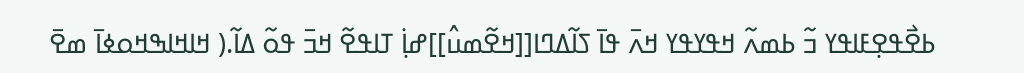ߕߐ߯ߟߐ߲ߓߊߟߌ ߏ߬ ߕߘߍ߬ ߞߟߌߟߌ ߞߍ߫ ߟߊ߫ ߖߊ߬ߡߣߊ[[ߞߐ߬ߘߎ߮]]ߝߊ߲߭ ߠߊߟߐ߬ ߞߏ߫ ߟߋ߬ ߡߊ߬.( ߞߊߞߊߒߞߋߦߊ߫ ߘߐ߫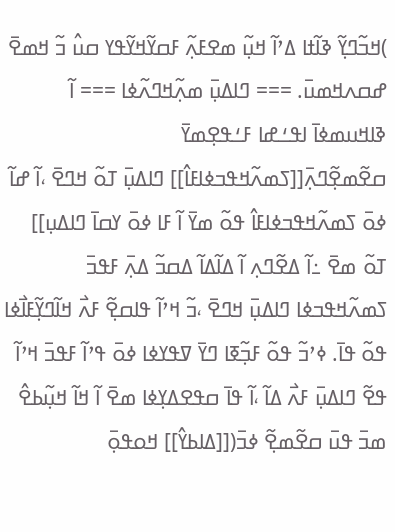)ߞߏ߬ߣߌ߲߬ ߢߊ߬ߙߊ ߡߴߊ߬ ߞߎ߲߬ ߘߐߓߍ߲߬ ߓߛߌ߬ߞߌ߬ߟߌ ߛߎ߮ ߏ߬ ߞߘߐ߫ ߝߛߍߞߘߎ߫. === ߣߊߡߎ߲߫ ߘߍ߲߬ߞߣߍ߬ߦߊ === ߊ߬ ߢߊߞߎߘߦߊ߫ ߊߟߑߝߊ ߓߑߟߐ߲ߘߌ߫ ߛߐ߬ߘߐ߲߬ߣߍ߲߫[[ߖߘߍ߬ߞߟߏߦߊߓߊ߮]] ߣߊߡߎ߲߫ ߠߋ߬ ߞߣߐ߫ ،ߊ߬ ߝߊ߬ ߦߋ߫ ߖߘߍ߬ߞߟߏߦߊߓߊ߮ ߟߋ߬ ߘߌ߫ ߊ߬ ߓߊ ߦߋ߫ ߌߛߊ߫ ߣߊߡߎ߲]] ߠߋ߬ ߘߐ߫ ߸ߊ߬ ߡߐ߬ߣߍ߲ ߊ߬ ߡߊ߬ߡߊ߬ ߡߛߏ߬ ߡߍ߲߫ ߓߟߏ߫ ߖߘߍ߬ߞߟߏߦߊ ߣߊߡߎ߲߫ ߞߣߐ߫ ،ߏ߬ ߞߴߊ߬ ߟߊߛߐ߲߬ ߓߍ߯ ߞߊ߬ߣߌ߲߬ߓߊ߯ߦߊ ߟߋ߬ ߟߊ߫. ߦߴߏ߬ ߟߋ߬ ߓߏ߲߬ߧߊ ߣߌ߫ ߜߟߌߦߊ ߦߋ߫ ߟߴߊ߬ ߓߟߏ߫ ߞߴߊ߬ ߟߐ߬ ߣߊߡߎ߲߫ ߓߍ߯ ߡߊ߬ ،ߊ߬ ߟߊ߫ ߛߟߐߡߌ߲ߦߊ ߘߐ߫ ߊ߬ ߞߊ߬ ߞߎ߲߬ߕߐ߮ ߘߏ߫ ߟߎ߫ ߛߐ߬ߘߐ߲߬ ߦߏ߫([[ߡߊߕߌ߮]] ߞߋߟߋ߲߫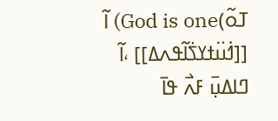ߠߋ߬)God is one) ߊ߬ [[ߗ߭ߎ߳ߙߌߖ߭ߊ߬ߟߍߡ]] ،ߊ߬ ߣߊߡߎ߲߫ ߓߍ߯ ߟߊ߫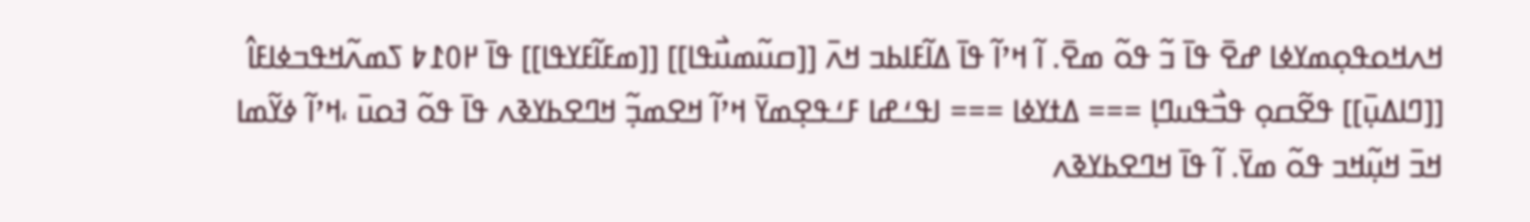ߞߍߞߋߟߋ߲ߘߌߦߊ ߝߐ߫ ߟߊ߫ ߏ߬ ߟߋ߬ ߘߐ߫. ߊ߬ ߞߴߊ߬ ߟߊ߫ ߡߊ߬ߓߊߕߏ ߞߍ߫ [[ߛߎ߬ߘߎ߯ߟߊ]] [[ߘߓߊ߬ߓߌߟߊ]] ߟߊ߫ ߂߀߁߈ ߖߘߍ߬ߞߟߏߦߊߓߊ߮ [[ߣߊߡߎ߲߫]] ߟߐ߬ߛߋ߲ ߟߏ߯ߟߎߣߊ߲ === ߡߙߌߦߊ === ߊߟߑߝߊ ߓߑߟߐ߲ߘߌ߫ ߞߴߊ߬ ߞߐߘߏ߲߬ ߞߣߐߕߌߢߍ ߟߊ߫ ߟߋ߬ ߔߋߎ߫ ،ߞߴߊ߬ ߦߌ߬ߘߊ ߞߏ߫ ߞߎ߲߬ߞߏ ߟߋ߬ ߘߌ߫. ߊ߬ ߟߊ߫ ߞߣߐߕߌߢߍ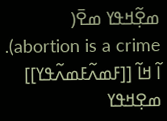ߘߐ߲߬ߞߟߌ ߘߐ߫( abortion is a crime). ߊ߬ ߞߊ߬ [[ߓߘߍ߬ߓߘߍ߬ߟߌ]] ߘߐ߲ߞߟߌ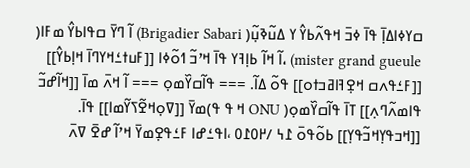ߛߌߦߊߡߊ߲߫ ߟߊ߫ ߦߏ߫ ߞߟߍ߬ߕߌ߮ ߌ ߡߎ߬ߢߎ߲߬( Brigadier Sabari) ߊ߬ ߣߌ߫ ߛߟߊߕߌ߮ ߘߓߊ( mister grand gueule) ،ߊ߬ ߞߊ߬ ߕߊ߲ߔߌ ߟߊ߫ ߞߴߏ߬ ߗߋ߬ߦߊ [[ߓߎߙߑߞߌߣߊ߫ ߞߊ߲ߕߌ߮]] [[ߓߑߟߍߛ ߞߐ߲ߔߊߥߏߙߋ]] ߟߋ߬ ߡߊ߬. === ߟߊ߬ߛߌ߰ߘߋ߲ === ߊ߬ ߞߍ߫ ߘߊ߫ [[ߞߊ߬ߝߏ߬ ߟߊߘߍ߬ߣߍ߲]] ߠߊ߫ ߟߊ߬ߛߌ߰ߘߋ߲( ONU ߞ ߟ ߟ)ߘߌ߫ [[ߜߋ߲ߞߐ߬ߖߌ߬ߘߊ]] ߟߊ߫. [[ߞߏߟߌ߲ߞߏ߬ߟߌ߲]] ߕߋ߬ߟߋ߫ ߁߆ /߂߀߁߀ ،ߊߟߑߝߊ ߓߑߟߐ߲ߘߌ߫ ߞߴߊ߬ ߝߐ߫ ߜߍ߫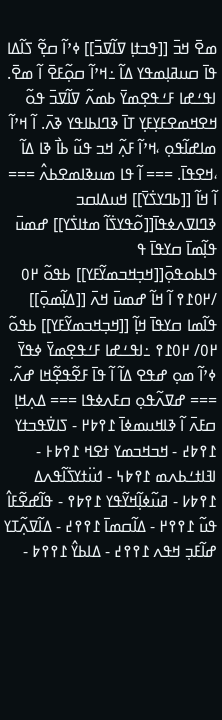ߘߐ߫ ߞߏ߫ [[ߟߏߙߊ߲ ߜߊ߬ߜߏ߫]] ߦߴߊ߬ ߛߐ߲߬ ߖߊ߬ߡߊ ߟߊ߫ ߛߎߥߊ߲ߘߟߌ ߡߊ߬ ߸ߞߴߊ߬ ߛߋ߲߬ߓߐ߫ ߊ߬ ߘߐ߫. ߊߟߑߝߊ ߓߑߟߐ߲ߘߌ߫ ߕߘߍ߬ ߜߊ߬ߜߏ߫ ߟߋ߬ ߞߐߞߘߐߓߌ߲ߓߌ߲ ߠߊ߫ ߢߣߊߕߊߟߌ ߢߍ߫. ߊ߬ ߞߴߊ߬ ߘߊߝߊ߬ߟߋ߲ ،ߞߴߊ߬ ߓߍ߲߬ ߞߏ ߟߎ߬ ߕߊ߯ ߢߊ ߡߊ߬ ،ߞߐߟߊ߫. === ߊ߬ ߟߊ ߘߎߢߊߘߐߕߍ߮ === ߊ߬ ߞߊ߬ [[ߕߣߌߖ߭ߌ߫]] ߞߎߡߊߛߏ ߢߣߊߜߍߦߟߊ߫[[ߋ߬ߟߌߖ߭ߊ߬ ߘߙߊߖ߭ߌ]] ߝߘߎ߫ ߟߊ߲߬ߘߊ߫ ߛߌߟߊ߫ ߟ ߟߊߕߋߟߋ߲߫[[ߞߏ߲ߞߏߘߌ߬ߓߌ]] ߕߟߋ߬ ߂߀ /߂߀߁߉ ߊ߬ ߞߊ߬ ߝߘߎ߫ ߞߍ߫ [[ߡߊ߲߬ߘߋ߲߫]] ߟߊ߬ߘߊ ߛߌߟߊ߫ ߞߊ߲߬ [[ߞߏ߲ߞߏߘߌ߬ߓߌ]] ߕߟߋ߬ ߂߀/ ߂߀߁߉ ߸ߊߟߑߝߊ ߓߑߟߐ߲ߘߌ߫ ߦߟߌ߫ ߦߴߊ߬ ߘߋ߲ ߝߟߐ ߡߊ߬ ߊ߬ ߟߊ߫ ߓߐ߬ߟߐ߲߬ߞߊ ߝߍ߬. === ߝߜߍ߬ߟߋ߲ ߛߓߍߦߟߊ === ߡߍ߲ߞߊ߲ ߛߓߍ߫ ߊ߬ ߢߊߞߎߘߦߊ߫ ߁߉߈߂ - ߖߊߜ߭ߟߏߙߌ ߁߉߈߄ - ߞߏߞߏߘߌ ߙߐߞ ߁߉߈߅ - ߊߔߊߙߑߕߍߘ ߁߉߈߆ - ߗߎ߳ߙߌߖ߭ߊ߬ߟߍߡ ߁߉߈߇ - ߥߎ߬ߦߊ߲߬ߞߌ߬ߟߌ ߁߉߈߉ - ߟߊ߬ߝߐ߬ߓߊ߮ ߟߎ߬ ߁߉߉߂ - ߡߊ߬ߛߘߊ߫ ߁߉߉߄ - ߡߊ߬ߜߍ߲߬ߠߌ ߝߊ߬ߓߏ߲ ߞߟߍ ߁߉߉߄ - ߡߊߕߌ߮ ߁߉߉߈ -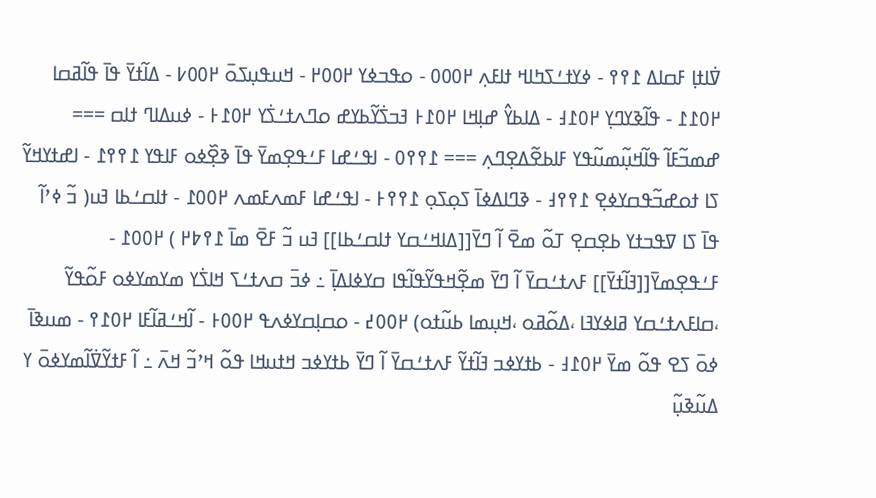ߜ߭ߊߙߊ߲ ߓߛߊߡ ߁߉߉ - ߦߌߙߑߖߤߊߞ ߙߊߓߍ߲ ߂߀߀߀ - ߋߟߏߦߌ ߂߀߀߂ - ߞߎߟߎ߲ߖߋ߫ ߂߀߀߇ - ߡߊ߬ߙߌ߫ ߟߊ߫ ߟߊ߬ߥߛߊ ߂߀߁߁ - ߟߊ߬ߢߌߣߌ߲ ߂߀߁߃ - ߡߊߕߌ߮ ߝߊ߲ߞߊ ߂߀߁߅ ߔߏߖ߭ߌ߬ߕߌߝ ߋߣߍߙߑߖ߭ߌ ߂߀߁߅ - ߦߎߡߊߣ ߙߊߛ === ߝߘߏ߬ߓߊ߬ ߟߊ߬ߞߎ߲߬ߘߎ߬ߟߌ ߓߊߕߐ߬ߡߐ߲ߣߍ߲ === ߁߉߉߀ - ߊߟߑߝߊ ߓߑߟߐ߲ߘߌ߫ ߟߊ߫ ߢߐ߲߰ߦߋ ߓߊߟߌ ߁߉߉߁ - ߊߝߙߌߞߌ߬ ߖߊ ߙߋߝߏ߬ߟߛߌߦߐ߲ ߁߉߉߃ - ߢߣߊߡߦߊ߫ ߖߋ߲ߖߋ߲ ߁߉߉߅ - ߊߟߑߝߊ ߓߘߍߓߘߍ ߂߀߀߁ - ߙߊߛߑߕߊ ߔߎ( ߏ߬ ߦߴߊ߬ ߟߊ߫ ߖߊ ߜߟߏߙߌ ߕߐ߲ߛߐ߲ ߠߋ߬ ߘߐ߫ ߊ߬ ߣߌ߫[[ߡߊߞߑߛߌ ߙߊߛߑߕߊ]] ߔߎ ߏ߬ ߓߐ߫ ߘߊ߫ ߁߉߈߂ ) ߂߀߀߁ - ߓߑߟߐ߲ߘߌ߫[[ߔߊ߬ߙߌ߫]] ߓߍߙߑߛߌ߫ ߊ߬ ߣߌ߫ ߘߐ߲߬ߞߟߌ߬ߟߊ߬ߟߊ ߛߌߦߊߡߊ߲߫ ߸ ߦߏ߫ ߛߍߙߑߖ ߞߊߖ߭ߌ ߘߌߘߌߦߋ ߓߋ߬ߟߌ߬ ،ߛߊߓߍߙߑߛߌ ߥߊߦߌߔߊ ،ߡߋ߬ߥߋ ،ߞߎ߲ߘߊ ߕߎ߬ߙߋ) ߂߀߀߄ - ߋߛߊ߲ߛߌߦߍߟ ߂߀߀߅ - ߊ߬ߞߑߥߊ߬ߓߊ ߂߀߁߉ - ߘߎߢߊ߫ ߦߋ߫ ߖߐ ߟߋ߬ ߘߌ߫ ߂߀߁߃ - ߕߙߌߦߏ ߔߊ߬ߙߌ߬ ߓߍߙߑߛߌ߫ ߊ߬ ߣߌ߫ ߕߙߌߦߏ ߞߙߎߞߊ ߟߋ߬ ߞߴߏ߬ ߞߍ߫ ߸ ߊ߬ ߓߙߌ߬ߜ߭ߊ߬ߘߌߦߋ߫ ߌ ߡߎ߬ߢߎ߲߬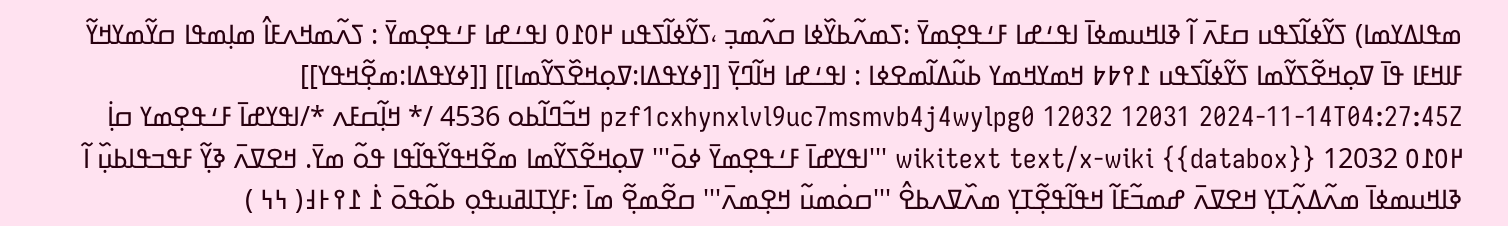ߘߟߊߡߌߘߊ) ߖߌ߬ߦߊ߬ߖߟߎ ߛߓߍ߫ ߊ߬ ߢߊߞߎߘߦߊ߫ ߊߟߑߝߊ ߓߑߟߐ߲ߘߌ߫ :ߖߘߍ߬ߕߌ߰ߦߊ ߛߍ߬ߘߏ߲ ،ߖߌ߬ߦߊ߬ߖߟߎ ߂߀߁߀ ߊߟߑߝߊ ߓߑߟߐ߲ߘߌ߫ : ߖߍ߬ߘߞߍߓߊ߮ ߘߊ߲ߘߟߊ ߛߌ߬ߘߌߞߌ߬ ߓߊߞߓߊ ߟߊ߫ ߜߋ߲ߞߐ߬ߖߌ߬ߘߊ ߖߌ߬ߦߊ߬ߖߟߎ ߁߉߈߈ ߞߘߌߞߘߌ ߕߎ߬ߡߊ߬ߘߐߦߊ : ߊߟߑߝߊ ߞߊ߬ߣߌ߲߫ [[ߦߌߟߡߊ:ߜߋ߲ߞߐ߰ߖߌ߬ߘߊ]] [[ߦߌߟߡߊ:ߘߐ߲߬ߞߟߌ]] pzf1cxhynxlvl9uc7msmvb4j4wylpg0 12032 12031 2024-11-14T04:27:45Z ߞߏ߬ߣߊ߬ߕߋ 4536 /* ߞߊ߲߬ߛߓߍ */ߊߟߌߝߊ߫ ߓߑߟߐ߲ߘߌ ߛߊ߲߭ ߂߀߁߀ 12032 wikitext text/x-wiki {{databox}} '''ߊߟߌߝߊ߫ ߓߑߟߐ߲ߘߌ߫ ߦߋ߫''' ߜߋ߲ߞߐ߬ߖߌ߬ߘߊ ߘߐ߬ߞߟߌ߬ߟߊ߬ߟߊ ߟߋ߬ ߘߌ߫. ߞߐߜߍ߫ ߢߌ߲߬ ߓߟߏߟߊߕߎ߲߰ ߊ߬ ߢߊߞߎߘߦߊ߫ ߘߍ߬ߡߍ߲߬ߠߌ߲ ߞߐߜߍ߫ ߝߘߏ߬ߓߊ߬ ߞߟߊ߬ߟߐ߲߬ߠߌ߲ ߘߍ߰ߜߍߕߐ߮ '''ߛߋ߭ߘߎ߬ ߞߐ߲ߘߍ߫''' ߛߐ߬ߘߐ߲߬ ߘߊ߫ :ߓߌ߲ߠߊߥߎߟߋ߲ ߕߋ߬ߟߋ߫ ߁߭ ߁߉߅߃( ߆߆ )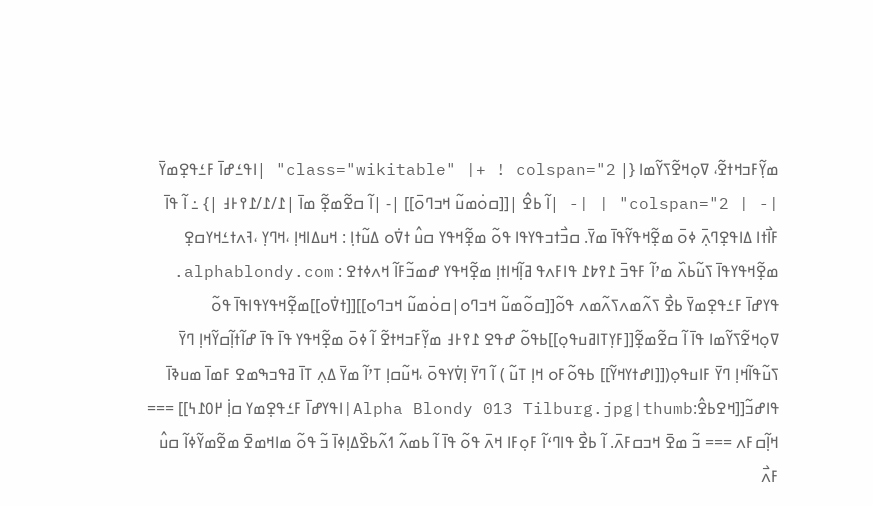ߘߌ߲߬ߓߏߞߙߐ߬، ߜߋ߲ߞߐ߬ߖߌ߬ߘߊ {| class="wikitable" |+ ! colspan="2" |ߊߟߑߝߊ߫ ߓߑߟߐ߲ߘߌ߫ |- | colspan="2" | |- |ߊ߬ ߕߐ߮ |[[ߛߋ߭ߘߎ߬ ߞߏߣߋ߫]] |- |ߊ߬ ߛߐ߬ߘߐ߲߬ ߘߊ߫ |߁/߁/߁߉߅߃ |} ߸ ߊ߬ ߟߊ߫ ߓߊ߯ߙߊ ߡߊߟߐ߲ߣߍ߲߫ ߦߋ߫ ߘߐ߲߬ߞߟߌ߬ߟߊ߫ ߘߌ߫. ߛߏ߯ߙߏߟߌߟߊ ߟߋ߬ ߘߐ߲߬ߞߟߌ ߛߎ߮ ߙߜ߭ߋ ߡߎ߬ߙߊ߲ : ߞߎߡߊߞߊ߲ ،ߞߣߌ߲ ،ߔߍߙߑߞߌߛߐ߲ ߘߐ߲߬ߞߟߌߟߊ߫ ߖߎ߬ߕߍ߰ ߘߴߊ߬ ߓߟߏ߫ ߁߉߈߁ ߟߊߓߍߟ ߥߊ߲߬ߞߊߙߊ߲ ߘߐ߲߬ߞߟߌ ߝߘߏ߬ߓߊ߬ ߞߍߦߙߐ : alphablondy.com. ߟߌߝߊ߫ ߓߑߟߐ߲ߘߌ߫ ߕߐ߯ ߖߍ߬ߘߍߖߍ߬ߘߍ ߟߋ߬[[ߛߋ߬ߘߎ߬ ߞߏߣߋ|ߛߋ߭ߘߎ߬ ߞߏߣߋ]][[ߙߜ߭ߋ]]ߘߐ߲߬ߞߟߌߟߊߟߊ߫ ߟߋ߬ ߜߋ߲ߞߐ߬ߖߌ߬ߘߊ ߟߊ߫ ߊ߬ ߛߐ߬ߘߐ߲߬[[ߓߌ߲ߠߊߥߎߟߋ߲]]ߕߟߋ߬ ߝߟߐ ߁߉߅߃ ߘߌ߲߬ߓߏߞߙߐ߬ ߊ߬ ߦߋ߫ ߘߐ߲߬ߞߟߌ ߟߊ߫ ߟߊ߫ ߝߊ߬ߙߊ߲߬ߛߌ߬ߞߊ߲ ߣߌ߫ ߖߎ߬ߟߊ߬ߞߊ߲ ߣߌ߫ ߓߊߎߟߋ߲([[ߊߝߙߌߞߌ߬]] ߕߟߋ߬ߓߋ ߞߊ߲ ߠߎ߬ ) ߊ߬ ߣߌ߫ ߊ߲ߜ߭ߌߟߋ߫ ،ߞߎ߬ߛߊ߲ ߠߴߊ߬ ߘߌ߫ ߡߍ߲ ߠߊ߫ ߥߟߏߒߘߐ ߓߘߊ߫ ߘߎߢߊ߫ ߟߊߝߏ߬[[ߞߐߕߐ߮:Alpha Blondy 013 Tilburg.jpg|thumb|ߊߟߌߝߊ߫ ߓߑߟߐ߲ߘߌ ߛߊ߲߭ ߂߀߁߆]] === ߞߊ߲߬ߛߓߍ === ߏ߬ ߘߐ߫ ߞߏߛߓߍ߫. ߊ߬ ߕߐ߯ ߟߊߣߵߊ߬ ߓߋ߲ߓߊ ߞߍ߫ ߟߋ߬ ߟߊ߫ ߊ߬ ߕߘߍ߬ ߗߍ߬ߕߐ߰ߡߊ߲ߦߊ߫ ߏ߬ ߟߋ߬ ߘߊߞߘߐ߫ ߘߐ߬ߘߌ߬ߦߊ߬ ߛߎ߮ ߓߍ߯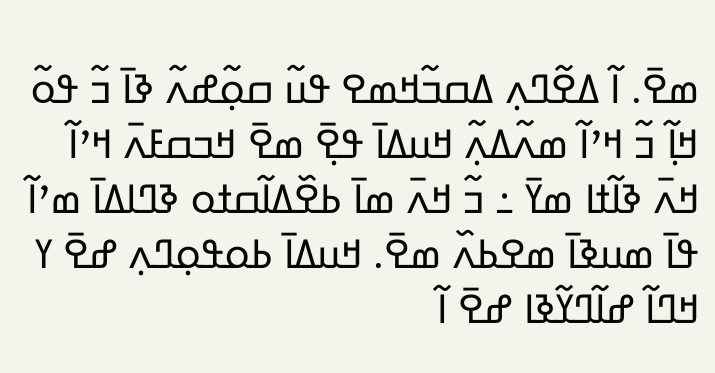ߘߐ߫. ߊ߬ ߡߐ߬ߣߍ߲ ߡߛߏ߬ߞߘߐ ߟߎ߬ ߛߋ߲߬ߝߍ߬ ߢߊ߫ ߏ߬ ߟߋ߬ ߞߊ߲߬ ߏ߬ ߞߴߊ߬ ߘߍ߬ߡߍ߲߬ ߞߎߡߊ߫ ߟߐ߲߫ ߘߐ߫ ߞߏߛߓߍ߫ ߞߴߊ߬ ߞߍ߫ ߢߊ߬ߙߊ ߘߌ߫ ߸ ߏ߬ ߞߍ߫ ߘߊ߫ ߕߐ߰ߡߊ߬ߛߙߋ ߢߣߊߡߊ߫ ߘߴߊ߬ ߟߊ߫ ߘߎߢߊ߫ ߘߐߕߍ߰ ߘߐ߫. ߞߎߡߊ߫ ߕߋߟߋ߲ߣߍ߲ ߝߐ߫ ߌ ߞߣߊ߬ ߝߊ߬ߣߌ߬ߢߊ ߝߐ߫ ߊ߬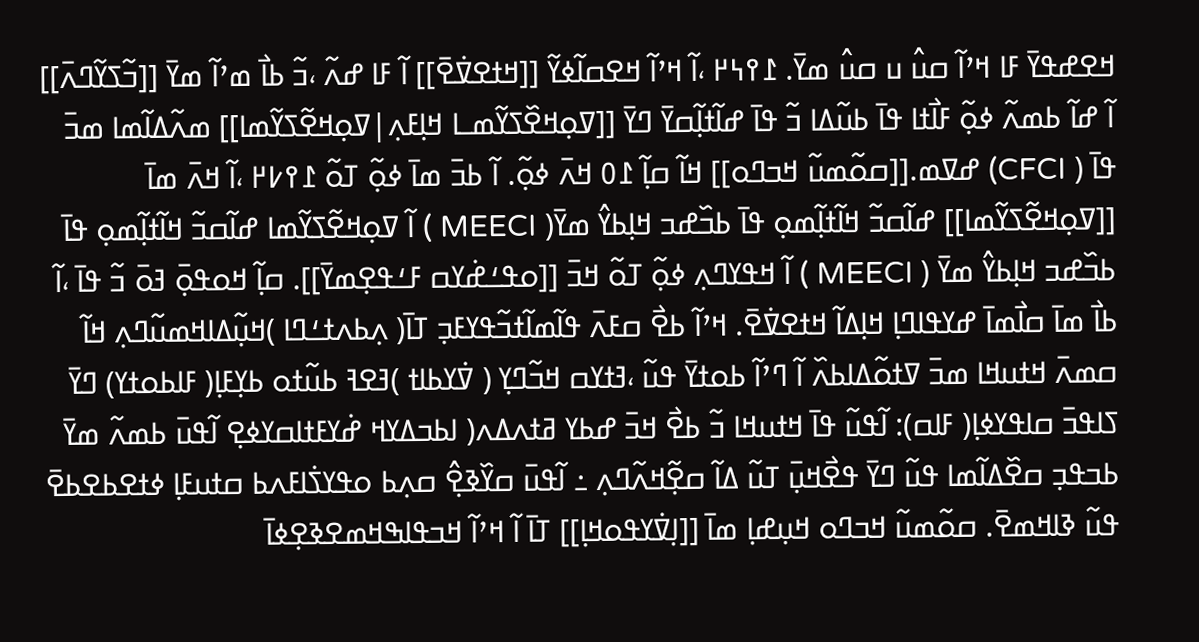ߞߐߝߟߌ߫ ߓߊ ߞߴߊ߬ ߛߎ߮ ߎ ߛߎ߮ ߘߌ߫. ߁߉߆߂ ،ߊ߬ ߞߴߊ߬ ߞߐߛߊ߬ߦߌ߬ [[ߞߙߐߜ߭ߐ߫]] ߊ߬ ߓߊ ߝߍ߬ ،ߏ߬ ߕߊ߯ ߘߴߊ߬ ߘߌ߫ [[ߏ߬ߖߌ߬ߣߍ߫]] ߊ߬ ߝߊ߬ ߕߘߍ߬ ߦߋ߲߬ ߓߊ߯ߙߊ ߟߊ߫ ߕߎ߬ߡߊ ߏ߬ ߟߊ߫ ߝߊ߬ߙߊ߲߬ߛߌ߫ ߣߌ߫ [[ߜߋ߲ߞߐ߰ߖߌ߬ߘߺߊ ߞߊ߲ߓߍ߲|ߜߋ߲ߞߐ߬ߖߌ߬ߘߊ]] ߘߍ߬ߡߊ߬ߘߊ ߘߏ߫ ߟߊ߫ ( CFCI) ߝߜߘ.[[ߛߋ߬ߘߎ߬ ߞߏߣߋ]] ߞߊ߬ ߛߊ߲߬ ߁߀ ߞߍ߫ ߦߋ߲߬. ߊ߬ ߕߏ߫ ߘߊ߫ ߦߋ߲߬ ߠߋ߬ ߁߉߇߂ ،ߊ߬ ߞߍ߫ ߘߊ߫ [[ߜߋ߲ߞߐ߬ߖߌ߬ߘߊ]] ߝߊ߬ߛߏ߬ ߞߊ߬ߙߊ߲߬ߘߋ߲ ߟߊ߫ ߕߏ߰ߝߏ ߞߊ߲ߕߌ߮ ߘߌ߫( MEECI ) ߊ߬ ߜߋ߲ߞߐ߬ߖߌ߬ߘߊ ߝߊ߬ߛߏ߬ ߞߊ߬ߙߊ߲߬ߘߋ߲ ߟߊ߫ ߕߏ߰ߝߏ ߞߊ߲ߕߌ߮ ߘߌ߫ ( MEECI ) ߊ߬ ߞߟߌߣߍ߲ ߦߋ߲߬ ߠߋ߬ ߞߏ߫ [[ߋߟߑߝ߭ߌߛ ߓߑߟߐ߲ߘߌ߫]]. ߛߊ߲߬ ߞߋߟߋ߲߫ ߔߋ߫ ߏ߬ ߟߊ߫ ،ߊ߬ ߕߊ߯ ߘߊ߫ ߛߊ߯ߘߊ߫ ߝߌߟߊߣߊ߲ ߞߊ߲ߡߊ߬ ߞߙߐߜ߭ߐ߫. ߞߴߊ߬ ߕߐ߯ ߛߓߍ߫ ߟߊ߬ߘߊ߬ߙߏ߬ߟߌߓߏ߲ ߠߊ߫( ߍ߲ߕߍߙߑߣߊ )ߞߎ߲߬ߡߊߞߘߎ߬ߣߍ߲ ߞߊ߬ ߛߘߍ߫ ߞߙߎߞߊ ߘߏ߫ ߜߙߋ߬ߡߊߕߍ߰ ߊ߬ ߣߴߊ߬ ߕߋߙߌ߫ ߟߎ߬ ،ߔߙߌߛ ߞߏ߬ߣߌ߲ ( ߜ߭ߌߕߊߙ )ߔߐߔ ߕߎ߬ߙߋ ߕߌ߲ߓߊ߲( ߓߊߕߋߙߌ) ߣߌ߫ ߖߊߟߏ߫ ߛߊߟߌߦߊ߲( ߓߊߛ): ߊ߬ߟߎ߬ ߟߊ߫ ߞߙߎߞߊ ߏ߬ ߕߐ߯ ߞߏ߫ ߝߕߌ ߥߙߍߡߍ( ߊߕߏߡߌߞ ߝ߭ߌߓߙߊߛߌߦߐ߲ ߊ߬ߟߎ߫ ߕߘߍ߬ ߘߌ߫ ߕߏߟߏ߲ ߛߐ߰ߡߊ߬ߘߊ ߟߎ߬ ߣߌ߫ ߟߐ߯ߞߎ߲߫ ߠߎ߬ ߡߊ߬ ߛߐ߲߬ߞߍ߬ߣߍ߲ ߸ ߊ߬ߟߎ߫ ߛߌ߰ߢߐ߲߮ ߛߍ߲ߕ ߋߟߌߖ߭ߊߓߍߕ ߛߙߎߓߊ߲ ߦߙߐߕߐߕߐ߫ ߟߎ߬ ߢߊߞߘߐ߫. ߛߋ߬ߘߎ߬ ߞߏߣߋ ߞߎ߲ߝߊ߲ ߘߊ߫ [[ߊ߲ߜ߭ߌߟߋߞߊ߲]] ߠߊ߫ ߊ߬ ߞߴߊ߬ ߞߏߟߊߒߞߘߐߢߐ߲ߦߊ߫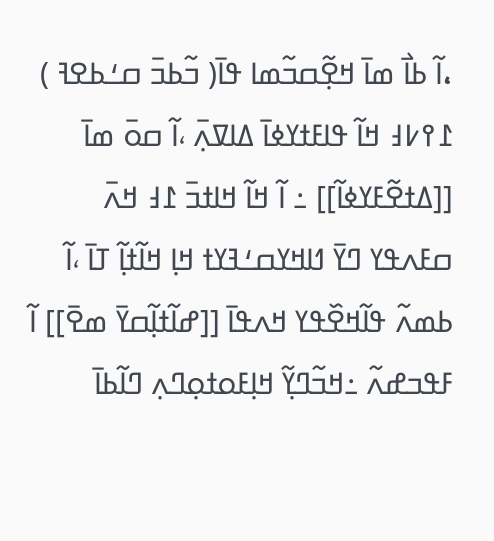،ߊ߬ ߕߊ߯ ߘߊ߫ ߞߐ߲߬ߛߏ߬ߘߊ ߟߊ߫( ߏ߬ߕߏ߫ ߛߑߕߐߔ ) ߁߉߇߃ ߞߊ߬ ߟߊߓߙߌߦߊ߫ ߡߊߜߍ߲߫ ،ߊ߬ ߛߋ߫ ߘߊ߫ [[ߡߙߐ߬ߓߌߦߊ߬]] ߸ ߊ߬ ߞߊ߬ ߞߊߙߏ߫ ߁߃ ߞߍ߫ ߛߓߍߟߌ ߣߌ߫ ߗߊߞߌߛߑߔߌߙ ߞߊ߲ ߞߊ߬ߙߊ߲߬ ߠߊ߫ ،ߊ߬ ߕߘߍ߬ ߟߊ߬ߞߐ߰ߟߌ ߞߍߟߊ߫ [[ߝߊ߬ߙߊ߲߬ߛߌ߫ ߘߐ߫]] ߊ߬ ߓߟߏߝߍ߬ ߸ߞߏ߬ߣߌ߲߬ ߞߊ߲ߓߋߙߋ߲ߣߍ߲ ߣߊ߬ߕߊ߫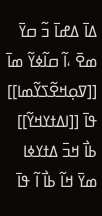ߡߊ߫ ߡߝߊ߫ ߏ߬ ߛߌ߫ ߘߐ߫ ،ߊ߬ ߛߊ߬ߦߌ߬ ߘߊ߫ [[ߜߋ߲ߞߐ߬ߖߌ߬ߘߊ]] ߟߊ߫ [[ߊߡߙߌߞߌ߬]] ߕߊ߯ ߞߏ߫ ߡߙߌߦߊ ߘߌ߫ ߞߊ߬ ߕߊ߯ ߊ߬ ߟߊ߫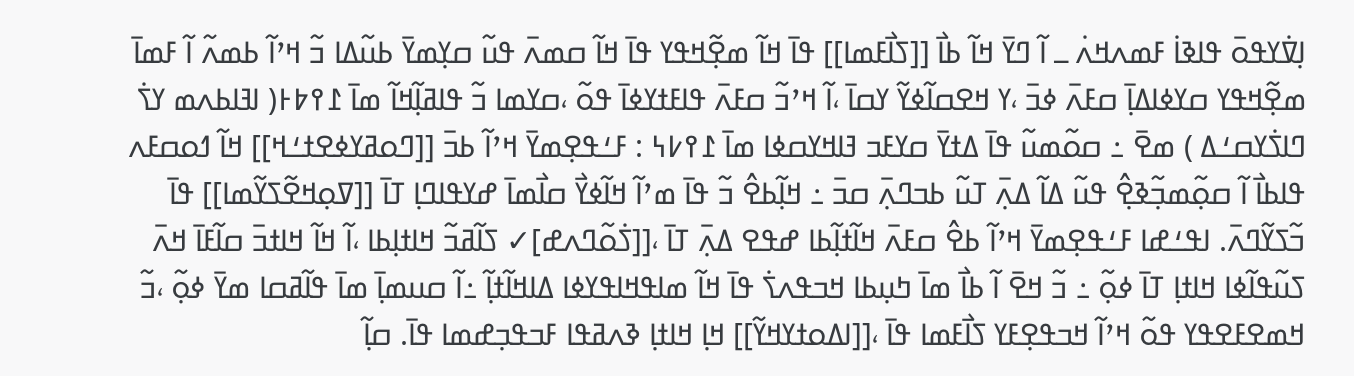ߊ߲ߜ߭ߌߟߋ߫ ߟߊߢߊ߭ ߓߘߍߞߍ߭ ߺ ߊ߬ ߣߌ߫ ߞߊ߬ ߕߊ߯ [[ߖߊ߯ߓߘߊ]] ߟߊ߫ ߞߊ߬ ߘߐ߲߬ߞߟߌ ߟߊ߫ ߞߊ߬ ߛߘߍ߫ ߟߎ߬ ߛߌ߲ߘߌ߫ ߕߎ߬ߡߊ ߏ߬ ߞߴߊ߬ ߕߘߍ߬ ߊ߬ ߓߘߊ߫ ߘߐ߲߬ߞߟߌ ߛߌߦߊߡߊ߲߫ ߛߓߍ߫ ߦߏ߫ ،ߌ ߞߐߛߊ߬ߦߌ߬ ߌߛߊ߫ ،ߊ߬ ߞߴߏ߬ ߛߓߍ߫ ߟߊߓߙߌߦߊ߫ ߟߋ߬ ،ߛߌߘߊ ߏ߬ ߟߊߥߊ߲߬ߞߊ߬ ߘߊ߫ ߁߉߈߅( ߊߔߊߕߍߘ ߌߖ߭ ߣߊߖ߭ߌߛߑߡ ) ߘߐ߫ ߸ ߛߋ߬ߘߎ߬ ߟߊ߫ ߡߙߌ߫ ߛߌߓߏ ߔߊߞߌߛߦߊ ߘߊ߫ ߁߉߇߆ : ߓߑߟߐ߲ߘߌ߫ ߞߴߊ߬ ߕߏ߫ [[ߣߋߥߌߦߐߙߑߞ]] ߞߊ߬ ߗߋߛߓߍ ߟߊߕߊ߯ ߊ߬ ߛߋ߲߬ߘߏ߲߬ߢߐ߲߮ ߟߎ߬ ߡߊ߬ ߡߍ߲߫ ߠߎ߬ ߕߏߣߍ߲߫ ߛߏ߫ ߸ ߞߊ߲߬ߕߐ߮ ߏ߬ ߟߊ߫ ߘߴߊ߬ ߞߊ߬ߦߌ߯ ߛߊ߯ߘߊ߫ ߝߌߟߊߣߊ߲ ߠߊ߫ [[ߜߋ߲ߞߐ߬ߖߌ߬ߘߊ]] ߟߊ߫ ߏ߬ߖߌ߬ߣߍ߫. ߊߟߑߝߊ ߓߑߟߐ߲ߘߌ߫ ߞߴߊ߬ ߕߐ߮ ߛߓߍ߫ ߞߊ߬ߙߊ߲߬ߕߊ ߝߟߐ ߡߍ߲߫ ߠߊ߫ ،[[ߖ߭ߋ߬ߣߍߝ]✓ ߖߊ߬ߥߏ߬ ߞߊߙߊ߲ߕߊ ،ߊ߬ ߞߊ߬ ߞߊߙߏ߫ ߛߊ߬ߓߊ߫ ߞߍ߫ ߖߎ߬ߟߊ߬ߦߊ ߞߊߙߊ߲ ߠߊ߫ ߦߋ߲߬ ߸ ߏ߬ ߞߐ߫ ߊ߬ ߕߊ߯ ߘߊ߫ ߤߎ߲ߕߊ ߞߏߟߍߖ߭ ߟߊ߫ ߞߊ߬ ߘߊߟߞߊߟߌߦߊ ߡߊߞߊ߬ߙߊ߲߬ ߸ߊ߬ ߛߎߘߊ߲߫ ߘߊ߫ ߟߊ߬ߥߛߊ ߘߌ߫ ߦߋ߲߬ ،ߏ߬ ߞߘߐߓߐߟߌ ߟߋ߬ ߞߴߊ߬ ߞߏߟߐ߲ߓߌ ߖߊ߯ߓߘߊ ߟߊ߫ ،[[ߊߡߋߙߌߞߌ߬]] ߞߊ߲ ߞߊߙߊ߲ ߢߍߥߟߊ ߓߏߟߏ߲ߝߘߊ ߟߊ߫. ߛߊ߲߬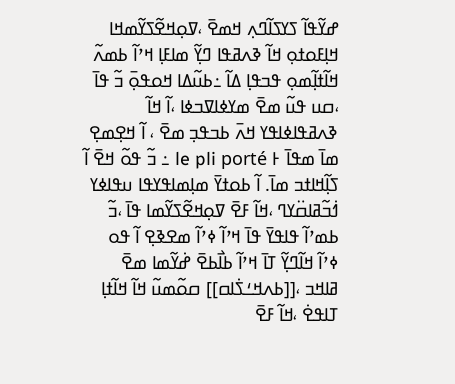ߝߌ߬ߟߊ߬ ߖߌߖߊ߬ߣߍ߲ ߞߘߐ߫ ،ߜߋ߲ߞߐ߬ߖߌ߬ߘߞߊ ߞߊ߲ߓߋߙߋ߲ ߞߊ߬ ߢߍߥߟߊ ߣߌ߲߬ ߘߊߓߊ߲ ߞߴߊ߬ ߕߘߍ߬ ߞߊ߬ߙߊ߲߬ߘߋ߲ ߟߏߟߊ߲ ߡߊ߬ ߸ߕߎ߬ߡߊ ߞߋߟߋ߲߫ ߏ߬ ߟߊ߫ ،ߛߎ ߟߎ߬ ߘߐ߫ ߘߌߦߊߜߏߦߊ ،ߊ߬ ߞߊ߬ ߢߍߥߟߊߦߊߟߌ ߞߍ߫ ߕߏߟߏ߲ ߘߐ߫ ، ߊ߬ ߞߐ߲ߘߐ߲ ߘߊ߫ ߘߟߊ߫ ߅ le pli porté ߸ ߏ߬ ߟߋ߬ ߞߐ߫ ߊ߬ ߖߊ߲߬ߞߊߙߏ ߘߊ߫. ߊ߬ ߕߋߙߌ߫ ߘߊ߲ߘߊߟߌߟߊ ߎߟߊߦߌ ߗ߭ߏ߬ߥߊߛ߳ߌߣ ،ߞߊ߬ ߓߐ߫ ߜߋ߲ߞߐ߬ߖߌ߬ߘߊ ߟߊ߫ ،ߏ߬ ߕߘߴߊ߬ ߟߊߟߌ߫ ߟߊ߫ ߞߴߊ߬ ߦߴߊ߬ ߘߐߢߐ߲ ߊ߬ ߟߋ ߦߴߊ߬ ߞߊ߬ߣߌ߲߬ ߠߊ߫ ߞߴߊ߬ ߕߊ߯ߕߐ߫ ߝ߭ߌ߬ߘߊ ߘߐ߫ ߥߊߞߏ ،[[ߕߍߞߑߖ߭ߊߛ]] ߛߋ߬ߘߎ߬ ߞߊ߬ ߞߊ߬ߙߊ߲ ߠߊߟߐ߭ ،ߞߊ߬ ߓߐ߫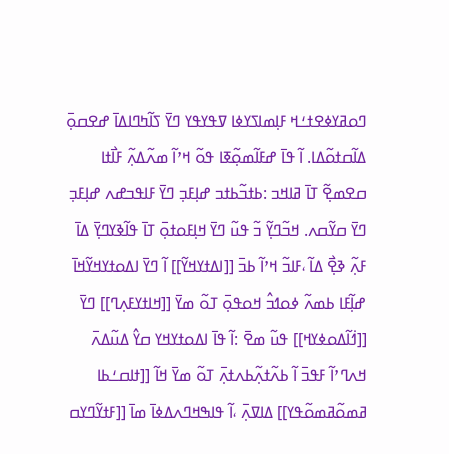ߣߋߥߌߦߐߙߑߞ ߓߊ߲ߘߊߖߌߦߊ ߜߟߌߟߌ ߣߌ߫ ߖߊ߬ߤߣߊߡߊ߫ ߝߐߛߋ߲߫ ߡߊ߬ߛߙߋ߬ߡߊ. ߊ߬ ߟߊ߫ ߝߓߊ߬ߘߋ߲߬ߧߊ ߟߋ߬ ߞߴߊ߬ ߘߍ߬ߡߍ߲߬ ߓߊ߯ߙߊ ߛߐߘߐ߲߬ ߠߊ߫ ߥߊߞߏ :ߕߙߏ߬ߕߙߏ ߝߊ߲ߓߏ߲ ߣߌ߫ ߓߊߟߏߝߍ ߝߊ߲ߓߏ߲ ߣߌ߫ ߛߌ߬ߛߍ. ߞߏ߬ߣߌ߲߬ ߏ߬ ߟߎ߬ ߣߌ߫ ߞߊ߲ߓߋߙߋ߲߫ ߠߊ߫ ߟߊ߬ߢߌߣߌ߲߫ ߡߊ߫ ߓߍ߲߬ ߢߐ߲߯ ߡߊ߬ ،ߓߊߏ߬ ߞߴߊ߬ ߕߏ߫ [[ߊߡߙߌߞߌ߬]] ߊ߬ ߣߌ߫ ߊߡߋߙߌߞߌ߬ߞߊ߫ ߝߊ߲߬ߓߊ ߕߘߍ߬ ߦߋߗߏ߮ ߞߋߟߋ߲߫ ߠߋ߬ ߘߌ߫ [[ߞߊߙߌߓߍ߲ߣ]] ߣߌ߫ [[ߗ߭ߊ߬ߡߋߦߌߞ]] ߟߎ߬ ߘߐ߫ :ߊ߬ ߟߊ߫ ߊߡߋߙߌߞߌ ߛߌ߮ ߡߎ߬ߡߍ߫ ߞߍߣߴߊ߬ ߓߟߏ߫ ߊ߬ ߕߍ߬ߙߍ߲߬ߕߍߙߍ߲߫ ߠߋ߬ ߘߌ߫ ߞߊ߬ [[ߙߊߛߑߕߊ ߥߘߋ߬ߥߘߋ߬ߟߌ]] ߡߊߜߍ߲߫ ،ߊ߬ ߟߊߒߞߣߍߡߦߊ߫ ߘߊ߫ [[ߓߙߌ߬ߣߌߛ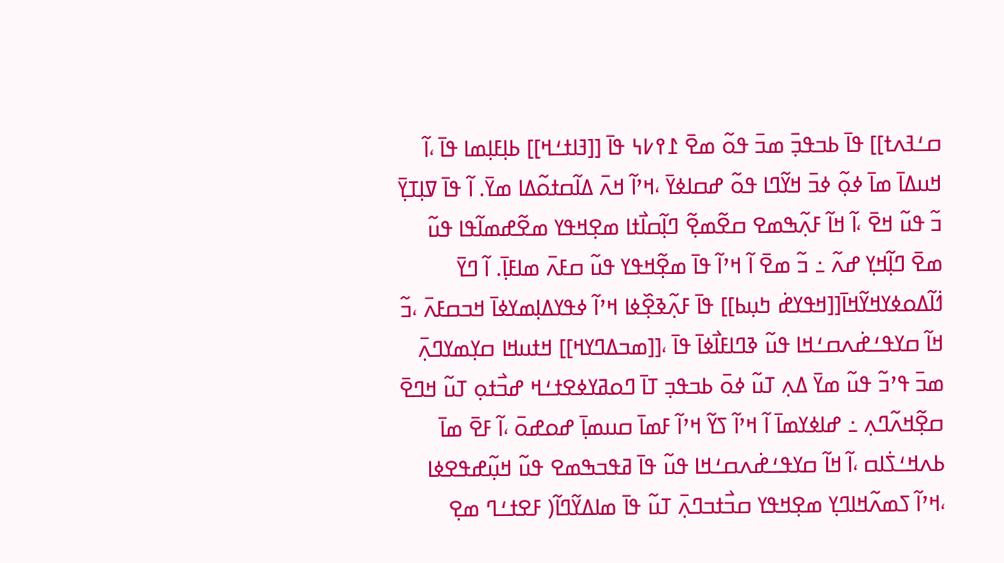ߛߑߔߍߙ]] ߟߊ߫ ߕߏߟߏ߲߫ ߘߏ߫ ߟߋ߬ ߘߐ߫ ߁߉߇߆ ߟߊ߫ [[ߔߊߙߑߞ]] ߕߊ߲ߓߊ߲ߘߊ ߟߊ߫ ،ߊ߬ ߞߎߡߊ߫ ߘߊ߫ ߦߋ߲߬ ߦߏ߫ ߞߌ߬ߣߊ ߟߋ߬ ߝߛߊߦߌ߫ ،ߞߴߊ߬ ߞߍ߫ ߡߊ߬ߛߙߋ߬ߡߊ ߘߌ߫. ߊ߬ ߟߊ߫ ߜߊ߲ߠߌ߲߫ ߏ߬ ߟߎ߬ ߞߐ߫ ،ߊ߬ ߞߊ߬ ߓߍ߲߬ߒߘߐ ߛߐ߬ߘߐ߲߬ ߣߊ߲߬ߛߊ߯ߙߊ ߘߐ߲ߞߟߌ ߘߐ߬ߝߘߊ߬ߟߊ ߟߎ߬ ߘߐ߫ ߣߊ߲߬ߞߌ߲ ߝߍ߬ ߸ ߏ߬ ߘߐ߫ ߊ߬ ߞߴߊ߬ ߟߊ߫ ߘߐ߲߬ߞߟߌ ߟߎ߬ ߛߓߍ߫ ߘߊߓߊ߲߫. ߊ߬ ߣߌ߫ ߗ߭ߊ߬ߡߋߦߌߞߌ߬ߞߊ߫[[ߞߟߌߝ߭ ߤߎ߲ߕ]] ߟߊ߫ ߓߍ߲߬ߢߐ߲߰ߦߊ ߞߴߊ߬ ߦߟߌߡߊ߲ߘߌߦߊ߫ ߞߏߛߓߍ߫ ،ߏ߬ ߞߊ߬ ߛߌߟߑߝ߭ߍߛߑߞߊ ߟߎ߬ ߢߣߊߓߊ߯ߦߊ߫ ߟߊ߫ ،[[ߘߏߡߣߌߞ]] ߞߙߎߞߊ ߛߌ߲ߘߌߣߍ߲߫ ߘߏ߫ ߟߴߏ߬ ߟߎ߬ ߘߌ߫ ߡߍ߲ ߠߎ߬ ߦߋ߫ ߕߏߟߏ߲ ߠߊ߫ ߣߋߥߌߦߐߙߑߞ ߝߏ߯ߙߋ߲ ߠߎ߬ ߞߣߐ߫ ߛߐ߲߬ߞߍ߬ߣߍ߲ ߸ ߝߊߦߌߘߊ߫ ߊ߬ ߞߴߊ߬ ߖߌ߬ ߞߴߊ߬ ߓߘߊ߫ ߛߎߘߊ߲߫ ߝߋߝߋ߫ ،ߊ߬ ߓߐ߫ ߘߊ߫ ߕߍߞߑߖ߭ߊߛ ،ߊ߬ ߞߊ߬ ߛߌߟߑߝ߭ߍߛߑߞߊ ߟߎ߬ ߟߊ߫ ߥߟߏߒߘߐ ߟߎ߬ ߞߎ߲߬ߝߟߐߦߊ ،ߞߴߊ߬ ߖߘߍ߬ߞߊߣߌ߲ ߘߐ߲ߞߟߌ ߛߏ߯ߙߏߣߍ߲߫ ߠߎ߬ ߟߊ߫ ߘߊߡߌ߬ߣߊ߬( ߓߐߙߑߣ ߘߐ߲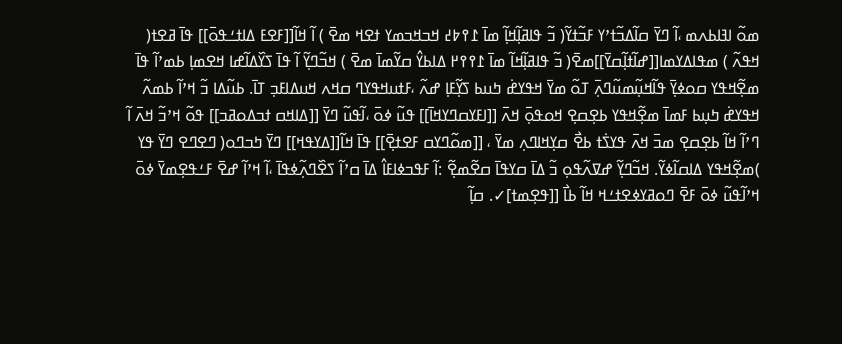ߘߋ߬ ߊߔߊߕߍߘ ،ߊ߬ ߣߌ߫ ߛߊ߬ߡߏ߬ߙߴߌ ߓߏ߬ߙߌ߬( ߏ߬ ߟߊߥߊ߲߬ߞߊ߲߬ ߘߊ߫ ߁߉߈߄ ߞߏߞߏߘߌ ߙߐߞ ߘߐ߫ ) ߊ߬ ߞߊ߬[[ߓߐߓ ߡߊߙߑߟߋ߫]] ߟߊ߫ ߥߐߙ( ߞߟߍ߬ ) ߘߟߊߡߌߘߊ[[ߝߊ߬ߙߊ߲߬ߛߌ߫]]ߘߐ߫( ߏ߬ ߟߊߥߊ߲߬ߞߊ߬ ߘߊ߫ ߁߉߉߂ ߡߊߕߌ߮ ߛߌ߬ߘߊ߫ ߘߐ߫ ) ߞߏ߬ߣߌ߲߬ ߊ߬ ߟߊ߫ ߖߌ߰ߡߊ߬ߝߊ ߞߐߘߊ߲ ߕߘߴߊ߬ ߟߊ߫ ߘߐ߲߬ߞߟߌ ߛߋߦߌ߲߫ ߟߊ߬ߞߎ߲߬ߘߎ߬ߣߍ߲߫ ߠߋ߬ ߘߌ߫ ߞߟߌߝ߭ ߤߎߕ ߖߌ߲߬ߓߊ߲ ߝߍ߬ ،ߓߙߎߞߟߌߣ ߛߞߍ ߞߎߡߊߓߏ߲ ߠߊ߫. ߕߎ߬ߡߊ ߏ߬ ߞߴߊ߬ ߕߘߍ߬ ߞߟߌߝ߭ ߤߎ߲ߕ ߓߘߊ߫ ߘߐ߲߬ߞߟߌ ߕߐ߲ߛߐ߲ ߞߋߟߋ߲߫ ߞߍ߫ [[ߊߓߌߛߣߌߞߊ߫]] ߟߎ߬ ߦߋ߫ ،ߊ߬ߟߎ߬ ߣߌ߫ [[ߡߊߞߛ ߙߏߡߋߥߏ]] ߟߋ߬ ߞߴߏ߬ ߞߍ߫ ߊ߬ ߣߴߊ߬ ߞߊ߬ ߕߐ߲ߛߐ߲ ߘߏ߫ ߞߍ߫ ߟߌߖ߭ߙ ߕߐ߯ ߛߌ߲ߞߊߣߍ߲ ߘߌ߫ ، [[ߘߋ߬ߣߌߛ ߓߐߙߐ߲߫]] ߟߊ߫ ߞߊ߬[[ߡߌߟߞ]] ߣߌ߫ ߤߏߣߋ( ߣߐߣߐ ߣߌ߫ ߟߌ )ߘߐ߲߬ߞߟߌ ߡߊߛߊ߬ߦߌ߬. ߞߏ߬ߣߌ߲߬ ߝߜߍ߬ߟߋ߲ ߏ߬ ߡߊ߫ ߛߌߟߊ߫ ߛߐ߬ߘߐ߲߬ :ߊ߬ ߓߟߏߦߊߓߊ߮ ߡߊ߫ ߛߴߊ߬ ߖߐ߰ߣߍ߲߬ߦߟߊ߫ ،ߊ߬ ߞߴߊ߬ ߝߐ߫ ߓߑߟߐ߲ߘߌ߫ ߦߋ߫ ߞߴߊ߬ߟߎ߬ ߦߋ߫ ߓߐ߫ ߣߋߥߌߦߐߙߑߞ ߞߊ߬ ߕߊ߯ [[ߟߐ߲ߘߙ]✓. ߛߊ߲߬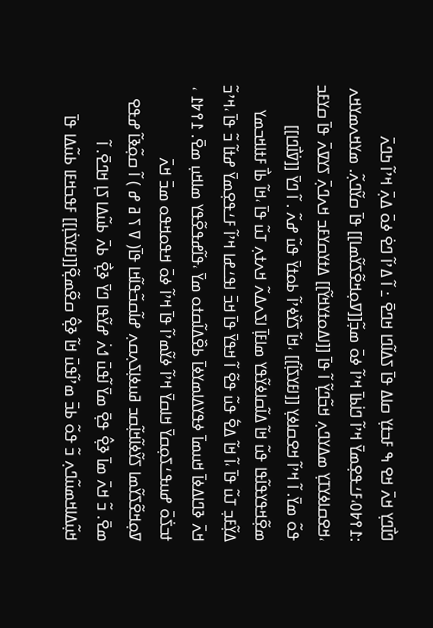ߣߊ߯ߣߌ߲ ߞߍ߫ ߞߐ ߒ ߓߏߙߌ߲ ߛߊߡ ߟߊ߫ ߖߡߊ߬ߣߊ ߞߣߐ߫ ߸ ߊ߬ ߡߴߊ߬ ߣߐ߭ ߦߋ߫ ߡߍ߲߫ ߞߴߊ߬ ߤߣߍ߫ :߁߉߈߀،ߓߑߟߐ߲ߘߌ߫ ߞߴߊ߬ ߣߊ߭ߕߊ߫ ߞߴߊ߬ ߦߋ߫ ߘߏ߲߬[[ߜߋ߲ߞߐ߬ߖߌ߬ߘߊ]] ߟߊ߫ ߛߌ߬ߣߍ߲߬. ߘߌߞߍߘߌߞߍ ،ߞߐߛߊߦߌߠߌ߲ ߘߡߌߣߍ߲ ߞߏ߬ߣߌ߲߬ ߊ߬ ߟߊ߫ [[ߊߡߋߙߌߞߌ߬]] ߡߙߌߛߌߓߏ ߞߍߣߍ߲߫ ߖߌߜߍ߫ ߟߊ߫ ߛߌߓߏ ߟߋ߬ ߘߌ߫. ߊ߬ ߞߴߊ߬ ߞߐߛߊߦߌ߲ [[ߊߓߌߖߊ߲߬]] ،ߞߊ߬ ߖߌ߰ߦߴߊ߬ ߕߋߙߌ߫ ߟߎ߬ ߝߍ߬ . ߊ߬ ߣߌ߫ [[ߜ߭ߊ߯ߣߊ]] ߘߐ߲߬ߞߟߌߟߊ߬ߟߊ ߟߎ߬ ߞߊ߬ ߡߊ߬ߛߊߦߌ߬ߟߌ ߘߊߓߊ߲߫ ߊߖߍߡߍ߬ ߞߍߙߍ߲ ߠߎ߬ ߟߊ߫ ،ߞߊ߬ ߕߊ߯ ߓߙߊߞߏߘߌ ߡߌ߲߬ߓߏ߲ ߠߎ߬ ߟߊ߫ ،ߊ߬ ߞߊ߬ ߡߐ߱ ߟߎ߬ ߟߐ߬ ߊ߬ ߞߟߌ߫ ߟߊ߫ ߞߏ߫ ߊߟߑߝߊ ߞߴߊ߬ ߓߑߟߐ߲ߘߌ߫ ߝߙߊ߬ ߏ߬ ߟߊ߫ ،ߞߴߏ߬ ߞߍ߫ ߢߣߊߡߦߊ߫ ߞߎߘߊ߫ ߦߟߌߡߊߘߌߦߊ߫ ߕߐ߰ߡߊ߬ߛߙߋ ߘߌ߫ ،ߟߊ߬ߝߟߐ߬ߟߌ ߘߊߞߎ߲ ߘߐ߫. ߁߉߈߁ ، ߙߏߖ߭ߋ߫ ߝߎߟߑߖߋ߲ߛߌ߫ ߞߊߛߌ߫ ߞߴߊ߬ ߦߌ߬ߘߴߊ߬ ߟߊ߫ ߞߴߊ߬ ߦߋ߫ ߞߟߋߞߟߋ ߘߏ߫ ߞߍ߫ ߜߋ߲ߞߐ߬ߖߌ߬ߘߊ ߖߌ߬ߦߊ߬ߞߊ߲߬ߛߏ ߥߎߦߊ߲ߖߍ߲ߛߍ߲ ߝߊ߬ߛߏ߬ߟߊ߬ߞߊ ߟߊ߫( ߜ ߖ ߥ ߝ ) ߊ߬ ߛߋ߲߬ߢߊ߬ ߝߟߐ ߘߐ߫. ߏ߬ ߞߍ߫ ߘߊ߫ ߢߐ߲߮ ߟߐ߲߫ ߘߌ߫ ߊ߬ߟߎ߫ ߗߍ߭ ߝߌ߬ߟߊ ߣߌ߫ ߢߐ߲߯ ߕߍ߫ ߕߎ߬ߡߊ ߖߊ߲ ߞߣߐ߫. ߊ߬ ߞߎ߲߬ߡߊߞߘߎ߬ߣߍ߲ ߏ߬ ߟߋ߬ ߕߏ߫ ߘߴߊ߬ߟߎ߫ ߞߊ߬ ߢߐ߲߮ ߛߐ߬ߘߐ߲߬[[ߊߓߌߖ߭ߊ߲]] ߓߟߏߞߓߊ ߕߎ߬ߡߊ ߟߊ߫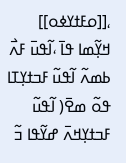،[[ߋߓߙߌߦߋ]] ߞߌ߲߬ߘߊ ߟߊ߫ ،ߊ߬ߟߎ߫ ߓߍ߯ ߕߘߍ߬ ߊ߬ߟߎ߬ ߓߏߙߌ߲ߠߊ ߟߋ߬ ߘߐ߫( ߊ߬ߟߎ߬ ߓߏߙߌ߲ߞߍ߫ ߝߌ߬ߟߊ ߏ߬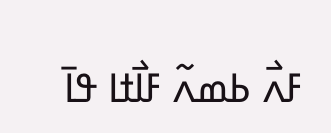ߓߍ߯ ߕߘߍ߬ ߓߊ߯ߙߊ ߟߊ߫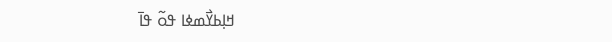ߞߊ߲ߕߌ߯ߘߦߊ ߟߋ߬ ߟߊ߫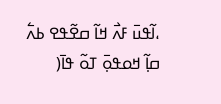،ߊ߬ߟߎ߫ ߓߍ߯ ߞߊ߬ ߛߐ߬ߟߐ ߕߍ߱ ߛߊ߲߬ ߞߋߟߋ߲߫ ߠߋ߬ ߟߊ߫(